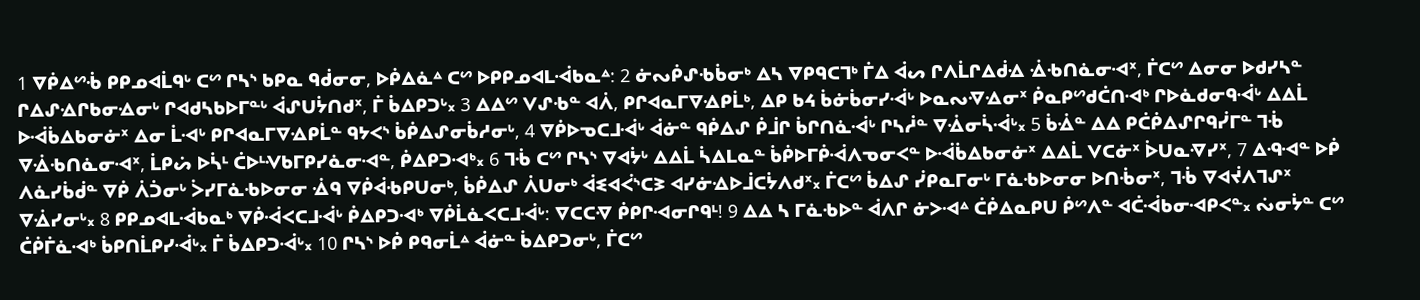1 ᐁᑮᐃᔥᒀ ᑭᑭᓄᐊᒫᑫᒡ ᑕᔥ ᒋᓴᔅ ᑲᑭᓇ ᑫᑰᓂᓂ, ᐅᑮᐃᓈᐞ ᑕᔥ ᐅᑭᑭᓄᐊᒪᐙᑲᓇᐞ: 2 ᓃᔓᑮᔑᑾᑳᓂᒃ ᐃᓴ ᐁᑭᑫᑕᒣᒃ ᒦᐃ ᐋᔕ ᒋᐱᒫᒋᐃᑰᐎ ᐐᑾᑎᓈᓂᐗᕽ, ᒦᑕᔥ ᐃᓂᓂ ᐅᑯᓯᓴᓐ ᒋᐃᔑᐎᒋᑲᓂᐎᓂᒡ ᒋᐊᑯᓴᑲᐅᒥᓐᒡ ᐋᔑᑌᔮᑎᑯᕽ, ᒦ ᑳᐃᑭᑐᒡ᙮ 3 ᐃᐃᔥ ᐯᔑᑾᓐ ᐊᐲ, ᑭᒋᐊᓇᒥᐁᐎᑭᒫᒃ, ᐃᑭ ᑲᔦ ᑳᓃᑳᓂᓯᐙᒡ ᐅᓇᔓᐌᐎᓂᕽ ᑮᓇᑭᔥᑯᑖᑎᐗᒃ ᒋᐅᓈᑯᓂᑫᐙᒡ ᐃᐃᒫ ᐅᐙᑳᐃᑲᓂᓃᕽ ᐃᓂ ᒫᐗᒡ ᑭᒋᐊᓇᒥᐁᐎᑭᒫᓐ ᑫᔭᐸᔅ ᑳᑮᐃᔑᓂᑳᓱᓂᒡ, 4 ᐁᑮᐅᓀᑕᒧᐙᒡ ᐋᓃᓐ ᑫᑮᐃᔑ ᑮᒨᒋ ᑳᒋᑎᓈᐙᒡ ᒋᓴᓲᓐ ᐁᐐᓂᓵᐙᒡ᙮ 5 ᑳᐐᓐ ᐃᐃ ᑭᑖᑮᐃᔑᒋᑫᓰᒥᓐ ᒣᒀ ᐁᐐᑾᑎᓈᓂᐗᕽ, ᒫᑭᔖ ᐅᓵᒻ ᑖᐅᒻᐺᑲᒥᑭᓯᓈᓂᐗᓐ, ᑮᐃᑭᑐᐗᒃ᙮ 6 ᒣᒀ ᑕᔥ ᒋᓴᔅ ᐁᐊᔮᒡ ᐃᐃᒫ ᓵᐃᒪᓇᓐ ᑳᑮᐅᒥᑮᐙᐱᓀᓂᐸᓐ ᐅᐙᑳᐃᑲᓂᓃᕽ ᐃᐃᒫ ᐯᑕᓃᕽ ᐆᑌᓇᐌᓯᕽ, 7 ᐃᑴᐗᓐ ᐅᑮ ᐱᓈᓯᑳᑰᓐ ᐁᑮ ᐲᑑᓂᒡ ᐴᓯᒥᓈᑾᐅᓂᓂ ᐐᑫ ᐁᑮᐋᑾᑭᑌᓂᒃ, ᑳᑮᐃᔑ ᐲᑌᓂᒃ ᐋᓬᐊᐹᔅᑕᕒ ᐊᓯᓃᐎᐅᒨᑕᔮᐱᑯᕽ᙮ ᒦᑕᔥ ᑳᐃᔑ ᓰᑭᓇᒥᓂᒡ ᒥᓈᑾᐅᓂᓂ ᐅᑎᒀᓂᕽ, ᒣᒀ ᐁᐊᔫᐱᒣᔑᕽ ᐁᐐᓯᓂᒡ᙮ 8 ᑭᑭᓄᐊᒪᐙᑲᓇᒃ ᐁᑮᐙᐸᑕᒧᐙᒡ ᑮᐃᑭᑐᐗᒃ ᐁᑮᒫᓈᐸᑕᒧᐙᒡ: ᐁᑕᑕᐌ ᑮᑭᒋᐗᓂᒋᑫᒻ! 9 ᐃᐃ ᓴ ᒥᓈᑾᐅᓐ ᐋᐱᒋ ᓃᐳᐗᐞ ᑖᑮᐃᓇᑭᑌ ᑮᔥᐱᓐ ᐊᑖᐙᑲᓂᐗᑭᐸᓐ᙮ ᔔᓂᔮᓐ ᑕᔥ ᑖᑮᒦᓈᐗᒃ ᑳᑭᑎᒫᑭᓯᐙᒡ᙮ ᒦ ᑳᐃᑭᑐᐙᒡ᙮ 10 ᒋᓴᔅ ᐅᑮ ᑭᑫᓂᒫᐞ ᐋᓃᓐ ᑳᐃᑭᑐᓂᒡ, ᒦᑕᔥ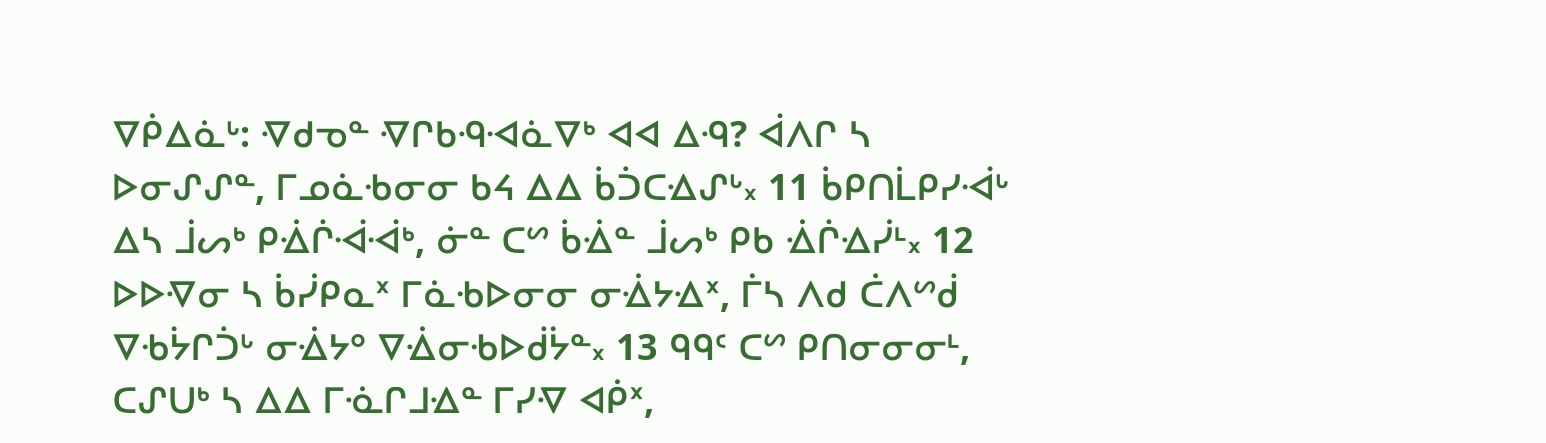ᐁᑮᐃᓈᒡ: ᐌᑯᓀᓐ ᐌᒋᑲᑴᐗᓈᐁᒃ ᐊᐊ ᐃᑴ? ᐋᐱᒋ ᓴ ᐅᓂᔑᔑᓐ, ᒥᓄᓈᑾᓂᓂ ᑲᔦ ᐃᐃ ᑳᑑᑕᐎᔑᒡ᙮ 11 ᑳᑭᑎᒫᑭᓯᐙᒡ ᐃᓴ ᒨᔕᒃ ᑭᐐᒌᐙᐙᒃ, ᓃᓐ ᑕᔥ ᑳᐐᓐ ᒨᔕᒃ ᑭᑲ ᐐᒌᐎᓰᒻ᙮ 12 ᐅᐅᐌᓂ ᓴ ᑳᓰᑭᓇᕽ ᒥᓈᑾᐅᓂᓂ ᓂᐐᔭᐎᕽ, ᒦᓴ ᐱᑯ ᑖᐱᔥᑰ ᐁᑾᔮᒋᑑᒡ ᓂᐐᔭᐤ ᐁᐐᓂᑾᐅᑰᔮᓐ᙮ 13 ᑫᑫᑦ ᑕᔥ ᑭᑎᓂᓂᓂᒻ, ᑕᔑᑌᒃ ᓴ ᐃᐃ ᒥᓍᒋᒧᐎᓐ ᒥᓯᐌ ᐊᑮᕽ,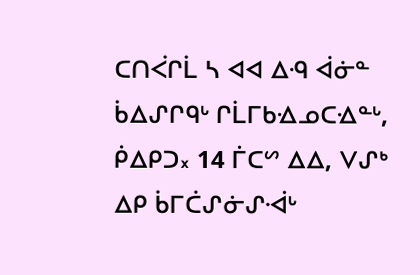ᑕᑎᐹᒋᒫ ᓴ ᐊᐊ ᐃᑴ ᐋᓃᓐ ᑳᐃᔑᒋᑫᒡ ᒋᒫᒥᑲᐎᓄᑕᐎᓐᒡ, ᑮᐃᑭᑐ᙮ 14 ᒦᑕᔥ ᐃᐃ, ᐯᔑᒃ ᐃᑭ ᑳᒥᑖᔑᓃᔑᐙᒡ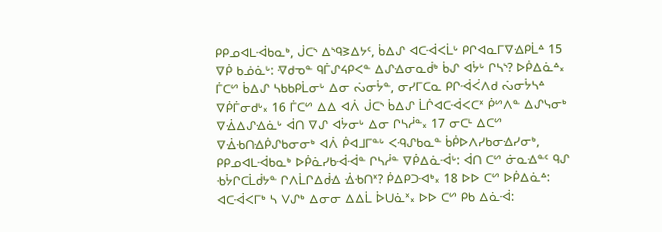ᑭᑭᓄᐊᒪᐙᑲᓇᒃ, ᒎᑕᔅ ᐃᔅᑫᕒᐃᔭᑦ, ᑳᐃᔑ ᐊᑕᐙᐸᒫᒡ ᑭᒋᐊᓇᒥᐁᐎᑭᒫᐞ 15 ᐁᑮ ᑲᓅᓈᒡ: ᐌᑯᓀᓐ ᑫᒦᔑᔦᑭᐸᓐ ᐃᔑᐎᓂᓇᑰᒃ ᑳᔑ ᐊᔮᒡ ᒋᓴᔅ? ᐅᑮᐃᓈᐞ᙮ ᒦᑕᔥ ᑳᐃᔑ ᓴᑲᑲᑭᒫᓂᒡ ᐃᓂ ᔔᓂᔮᓐ, ᓂᓯᒥᑕᓇ ᑭᒋᐙᐹᐱᑯ ᔔᓂᔮᓴᐞ ᐁᑮᒦᓂᑯᒡ᙮ 16 ᒦᑕᔥ ᐃᐃ ᐊᐲ ᒎᑕᔅ ᑳᐃᔑ ᒫᒌᐊᑕᐙᐸᑕᕽ ᑮᔥᐱᓐ ᐃᔑᓭᓂᒃ ᐁᐐᐃᔑᐎᓈᒡ ᐋᑎ ᐁᔑ ᐊᔮᓂᒡ ᐃᓂ ᒋᓴᓲᓐ᙮ 17 ᓂᑕᒻ ᐃᑕᔥ ᐁᐐᑾᑎᐎᑮᔑᑲᓂᓂᒃ ᐊᐲ ᑮᐊᒧᒥᓐᒡ ᐸᑴᔑᑲᓇᓐ ᑳᑮᐅᐱᓯᑲᓂᐎᓯᓂᒃ, ᑭᑭᓄᐊᒪᐙᑲᓇᒃ ᐅᑮᓈᓯᑲᐙᐙᓐ ᒋᓴᓲᓐ ᐁᑮᐃᓈᐙᒡ: ᐋᑎ ᑕᔥ ᓃᓇᐎᓐᑦ ᑫᔑ ᑾᔮᒋᑕᒫᑰᔭᓐ ᒋᐱᒫᒋᐃᑰᐎ ᐐᑾᑎᕽ? ᑮᐃᑭᑐᐗᒃ᙮ 18 ᐅᐅ ᑕᔥ ᐅᑮᐃᓈᐞ: ᐊᑕᐙᐸᒥᒃ ᓴ ᐯᔑᒃ ᐃᓂᓂ ᐃᐃᒫ ᐆᑌᓈᕽ᙮ ᐅᐅ ᑕᔥ ᑭᑲ ᐃᓈᐙ: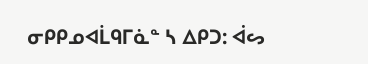ᓂᑭᑭᓄᐊᒫᑫᒥᓈᓐ ᓴ ᐃᑭᑐ: ᐋᔕ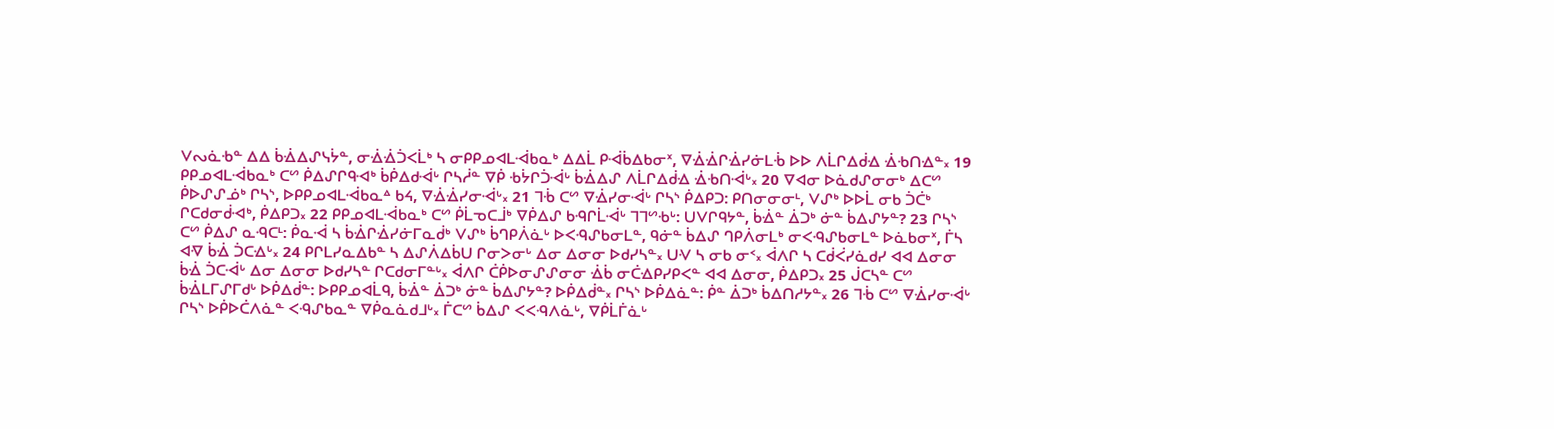ᐯᔓᓈᑾᓐ ᐃᐃ ᑳᐐᐃᔑᓭᔮᓐ, ᓂᐐᐐᑑᐸᒫᒃ ᓴ ᓂᑭᑭᓄᐊᒪᐙᑲᓇᒃ ᐃᐃᒫ ᑭᐙᑳᐃᑲᓂᕽ, ᐁᐐᐐᒋᐐᓯᓃᒪᒀ ᐅᐅ ᐱᒫᒋᐃᑰᐎ ᐐᑾᑎᐎᓐ᙮ 19 ᑭᑭᓄᐊᒪᐙᑲᓇᒃ ᑕᔥ ᑮᐃᔑᒋᑫᐗᒃ ᑳᑮᐃᑯᐙᒡ ᒋᓴᓲᓐ ᐁᑮ ᑾᔮᒋᑑᐙᒡ ᑳᐐᐃᔑ ᐱᒫᒋᐃᑰᐎ ᐐᑾᑎᐙᒡ᙮ 20 ᐁᐊᓂ ᐅᓈᑯᔑᓂᓂᒃ ᐃᑕᔥ ᑮᐅᔑᔑᓅᒃ ᒋᓴᔅ, ᐅᑭᑭᓄᐊᒪᐙᑲᓇᐞ ᑲᔦ, ᐁᐐᐐᓯᓂᐙᒡ᙮ 21 ᒣᒀ ᑕᔥ ᐁᐐᓯᓂᐙᒡ ᒋᓴᔅ ᑮᐃᑭᑐ: ᑭᑎᓂᓂᓂᒻ, ᐯᔑᒃ ᐅᐅᒫ ᓂᑲ ᑑᑖᒃ ᒋᑕᑯᓂᑰᐗᒃ, ᑮᐃᑭᑐ᙮ 22 ᑭᑭᓄᐊᒪᐙᑲᓇᒃ ᑕᔥ ᑮᒫᓀᑕᒨᒃ ᐁᑮᐃᔑ ᑲᑴᒋᒫᐙᒡ ᒣᒣᔥᑾᒡ: ᑌᐯᒋᑫᔭᓐ, ᑳᐐᓐ ᐄᑐᒃ ᓃᓐ ᑳᐃᔑᔭᓐ? 23 ᒋᓴᔅ ᑕᔥ ᑮᐃᔑ ᓇᑴᑕᒻ: ᑮᓇᐙ ᓴ ᑳᐐᒋᐐᓯᓃᒥᓇᑰᒃ ᐯᔑᒃ ᑳᒉᑭᐲᓈᒡ ᐅᐸᑴᔑᑲᓂᒪᓐ, ᑫᓃᓐ ᑳᐃᔑ ᒉᑭᐲᓂᒪᒃ ᓂᐸᑴᔑᑲᓂᒪᓐ ᐅᓈᑲᓂᕽ, ᒦᓴ ᐊᐌ ᑳᐐ ᑑᑕᐎᒡ᙮ 24 ᑭᒋᒪᓯᓇᐃᑲᓐ ᓴ ᐃᔑᐲᐃᑳᑌ ᒋᓂᐳᓂᒡ ᐃᓂ ᐃᓂᓂ ᐅᑯᓯᓴᓐ᙮ ᑌᐺ ᓴ ᓂᑲ ᓂᑉ᙮ ᐋᐱᒋ ᓴ ᑕᑰᐹᓯᓈᑯᓯ ᐊᐊ ᐃᓂᓂ ᑳᐐ ᑑᑕᐙᒡ ᐃᓂ ᐃᓂᓂ ᐅᑯᓯᓴᓐ ᒋᑕᑯᓂᒥᓐᒡ᙮ ᐋᐱᒋ ᑖᑮᐅᓂᔑᔑᓂᓂ ᐐᑳ ᓂᑖᐎᑭᓯᑭᐸᓐ ᐊᐊ ᐃᓂᓂ, ᑮᐃᑭᑐ᙮ 25 ᒎᑕᓴᓐ ᑕᔥ ᑳᐐᒪᒥᔑᒥᑯᒡ ᐅᑮᐃᑰᓐ: ᐅᑭᑭᓄᐊᒫᑫ, ᑳᐐᓐ ᐄᑐᒃ ᓃᓐ ᑳᐃᔑᔭᓐ? ᐅᑮᐃᑰᓐ᙮ ᒋᓴᔅ ᐅᑮᐃᓈᓐ: ᑮᓐ ᐄᑐᒃ ᑳᐃᑎᓱᔭᓐ᙮ 26 ᒣᒀ ᑕᔥ ᐁᐐᓯᓂᐙᒡ ᒋᓴᔅ ᐅᑮᐅᑖᐱᓈᓐ ᐸᑴᔑᑲᓇᓐ ᐁᑮᓇᓈᑯᒧᒡ᙮ ᒦᑕᔥ ᑳᐃᔑ ᐸᐸᑴᐱᓈᒡ, ᐁᑮᒫᒦᓈᒡ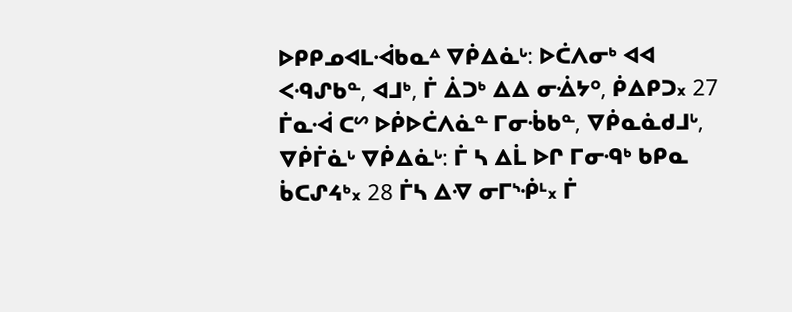ᐅᑭᑭᓄᐊᒪᐙᑲᓇᐞ ᐁᑮᐃᓈᒡ: ᐅᑖᐱᓂᒃ ᐊᐊ ᐸᑴᔑᑲᓐ, ᐊᒧᒃ, ᒦ ᐄᑐᒃ ᐃᐃ ᓂᐐᔭᐤ, ᑮᐃᑭᑐ᙮ 27 ᒦᓇᐙ ᑕᔥ ᐅᑮᐅᑖᐱᓈᓐ ᒥᓂᒀᑲᓐ, ᐁᑮᓇᓈᑯᒧᒡ, ᐁᑮᒦᓈᒡ ᐁᑮᐃᓈᒡ: ᒦ ᓴ ᐃᒫ ᐅᒋ ᒥᓂᑴᒃ ᑲᑭᓇ ᑳᑕᔑᔦᒃ᙮ 28 ᒦᓴ ᐃᐌ ᓂᒥᔅᑸᒻ᙮ ᒦ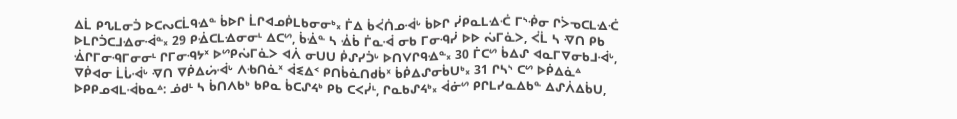ᐃᒫ ᑭᔐᒪᓂᑑ ᐅᑕᔓᑕᒫᑫᐎᓐ ᑳᐅᒋ ᒫᒋᐊᓄᑮᒪᑲᓂᓂᒃ᙮ ᒦᐃ ᑳᐹᑏᓄᐙᒡ ᑳᐅᒋ ᓰᑭᓇᒪᐎᑣ ᒥᔅᑸᓂ ᒋᐴᓀᑕᒪᐎᑣ ᐅᒪᒋᑑᑕᒧᐎᓂᐙᓐ᙮ 29 ᑭᐐᑕᒪᐎᓂᓂᒻ ᐃᑕᔥ, ᑳᐐᓐ ᓴ ᐐᑳ ᒦᓇᐙ ᓂᑲ ᒥᓂᑴᓰ ᐅᐅ ᔔᒥᓈᐳ, ᐹᒫ ᓴ ᐌᑎ ᑭᑲ ᐐᒋᒥᓂᑴᒥᓂᓂᒻ ᒋᒥᓂᑴᔭᕽ ᐅᔥᑭᔔᒥᓈᐳ ᐊᐲ ᓂᑌᑌ ᑮᔑᓯᑑᒡ ᐅᑎᐯᒋᑫᐎᓐ᙮ 30 ᒦᑕᔥ ᑳᐃᔑ ᐊᓇᒥᐁᓂᑲᒧᐙᒡ, ᐁᑮᐊᓂ ᒫᒑᐙᒡ ᐌᑎ ᐁᑮᐃᔖᐙᒡ ᐱᑾᑎᓈᕽ ᐋᓬᐃᑉ ᑭᑎᑳᓈᑎᑯᑳᕽ ᑳᑮᐃᔑᓂᑳᑌᒃ᙮ 31 ᒋᓴᔅ ᑕᔥ ᐅᑮᐃᓈᐞ ᐅᑭᑭᓄᐊᒪᐙᑲᓇᐞ: ᓅᑯᒻ ᓴ ᑳᑎᐱᑲᒃ ᑲᑭᓇ ᑳᑕᔑᔦᒃ ᑭᑲ ᑕᐸᓰᒻ, ᒋᓇᑲᔑᔦᒃ᙮ ᐋᓃᔥ ᑭᒋᒪᓯᓇᐃᑲᓐ ᐃᔑᐲᐃᑳᑌ,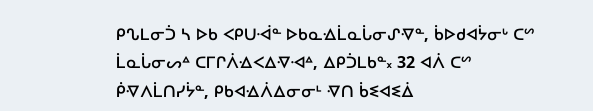ᑭᔐᒪᓂᑑ ᓴ ᐅᑲ ᐸᑭᑌᐙᓐ ᐅᑲᓇᐎᒫᓇᒑᓂᔑᐌᓐ, ᑳᐅᑯᐊᔮᓂᒡ ᑕᔥ ᒫᓇᒑᓂᔕᐞ ᑕᒥᒋᐲᐎᐸᐃᐌᐗᐞ, ᐃᑭᑑᒪᑲᓐ᙮ 32 ᐊᐲ ᑕᔥ ᑮᐌᐱᒫᑎᓯᔮᓐ, ᑭᑲᐊᐎᐲᐃᓂᓂᒻ ᐌᑎ ᑳᓬᐊᓬᐄ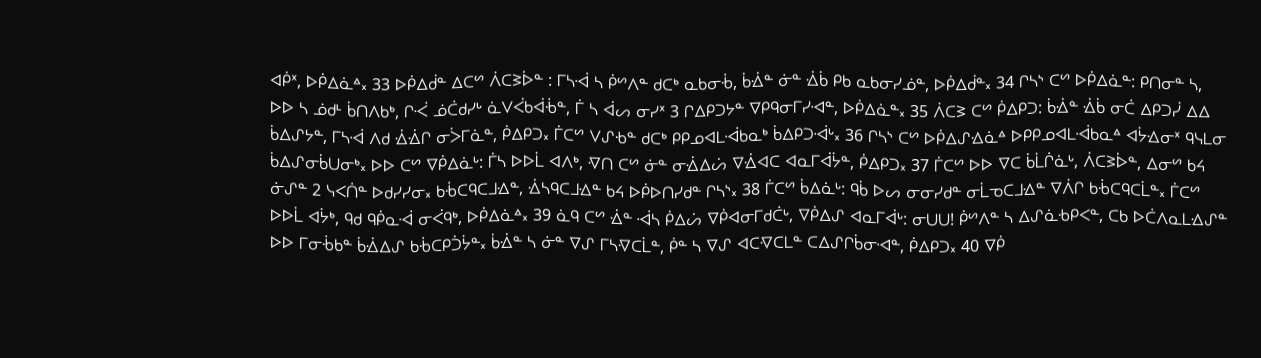ᐊᑮᕽ, ᐅᑮᐃᓈᐞ᙮ 33 ᐅᑮᐃᑰᓐ ᐃᑕᔥ ᐲᑕᕒᐆᓐ : ᒥᓴᐙ ᓴ ᑮᔥᐱᓐ ᑯᑕᒃ ᓇᑲᓂᒀ, ᑳᐐᓐ ᓃᓐ ᐐᑳ ᑭᑲ ᓇᑲᓂᓯᓅᓐ, ᐅᑮᐃᑰᓐ᙮ 34 ᒋᓴᔅ ᑕᔥ ᐅᑮᐃᓈᓐ: ᑭᑎᓂᓐ ᓴ, ᐅᐅ ᓴ ᓅᑯᒻ ᑳᑎᐱᑲᒃ, ᒋᑆ ᓅᑖᑯᓯᒡ ᓈᐯᐹᑲᐋᒀᓐ, ᒦ ᓴ ᐋᔕ ᓂᓯᕽ 3 ᒋᐃᑭᑐᔭᓐ ᐁᑭᑫᓂᒥᓯᐗᓐ, ᐅᑮᐃᓈᓐ᙮ 35 ᐲᑕᕒ ᑕᔥ ᑮᐃᑭᑐ: ᑳᐐᓐ ᐐᑳ ᓂᑖ ᐃᑭᑐᓰ ᐃᐃ ᑳᐃᔑᔭᓐ, ᒥᓴᐙ ᐱᑯ ᐐᐐᒋ ᓂᐴᒥᓈᓐ, ᑮᐃᑭᑐ᙮ ᒦᑕᔥ ᐯᔑᑾᓐ ᑯᑕᒃ ᑭᑭᓄᐊᒪᐙᑲᓇᒃ ᑳᐃᑭᑐᐙᒡ᙮ 36 ᒋᓴᔅ ᑕᔥ ᐅᑮᐃᔑᐎᓈᐞ ᐅᑭᑭᓄᐊᒪᐙᑲᓇᐞ ᐊᔮᐎᓂᕽ ᑫᓭᒪᓂ ᑳᐃᔑᓂᑳᑌᓂᒃ᙮ ᐅᐅ ᑕᔥ ᐁᑮᐃᓈᒡ: ᒦᓴ ᐅᐅᒫ ᐊᐱᒃ, ᐌᑎ ᑕᔥ ᓃᓐ ᓂᐐᐃᔖ ᐁᐐᐊᑕ ᐊᓇᒥᐋᔮᓐ, ᑮᐃᑭᑐ᙮ 37 ᒦᑕᔥ ᐅᐅ ᐁᑕ ᑳᒫᒌᓈᒡ, ᐲᑕᕒᐆᓐ, ᐃᓂᔥ ᑲᔦ ᓃᔑᓐ 2 ᓭᐸᑏᓐ ᐅᑯᓯᓯᓂ᙮ ᑲᒀᑕᑫᑕᒧᐎᓐ, ᐐᓴᑫᑕᒧᐎᓐ ᑲᔦ ᐅᑮᐅᑎᓯᑯᓐ ᒋᓴᔅ᙮ 38 ᒦᑕᔥ ᑳᐃᓈᒡ: ᑫᑳ ᐅᔕ ᓂᓂᓯᑯᓐ ᓂᒫᓀᑕᒧᐎᓐ ᐁᐲᒋ ᑲᒀᑕᑫᑕᒫᓐ᙮ ᒦᑕᔥ ᐅᐅᒫ ᐊᔮᒃ, ᑫᑯ ᑫᑮᓇᐙ ᓂᐹᑫᒃ, ᐅᑮᐃᓈᐞ᙮ 39 ᓈᑫ ᑕᔥ ᐐᓐ ᐙᓴ ᑮᐃᔖ ᐁᑮᐊᓂᒥᑯᑖᒡ, ᐁᑮᐃᔑ ᐊᓇᒥᐋᒡ: ᓂᑌᑌ! ᑮᔥᐱᓐ ᓴ ᐃᔑᓈᑾᑭᐸᓐ, ᑕᑲ ᐅᑖᐱᓇᒪᐎᔑᓐ ᐅᐅ ᒥᓂᒀᑲᓐ ᑳᐐᐃᔑ ᑲᒀᑕᑭᑑᔮᓐ᙮ ᑳᐐᓐ ᓴ ᓃᓐ ᐁᔑ ᒥᓴᐌᑕᒫᓐ, ᑮᓐ ᓴ ᐁᔑ ᐊᑕᐌᑕᒪᓐ ᑕᐃᔑᒋᑳᓂᐗᓐ, ᑮᐃᑭᑐ᙮ 40 ᐁᑮ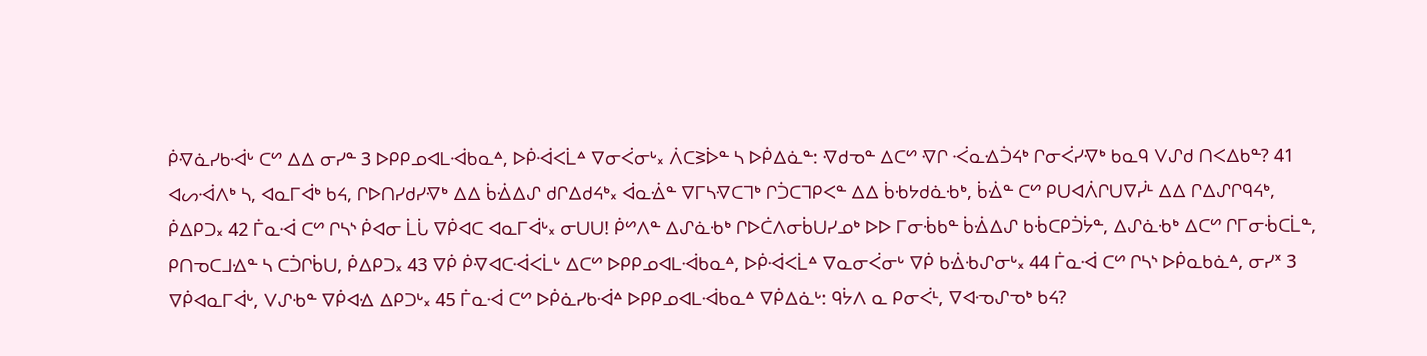ᑮᐌᓈᓯᑲᐙᒡ ᑕᔥ ᐃᐃ ᓂᓯᓐ 3 ᐅᑭᑭᓄᐊᒪᐙᑲᓇᐞ, ᐅᑮᐙᐸᒫᐞ ᐁᓂᐹᓂᒡ᙮ ᐲᑕᕒᐆᓐ ᓴ ᐅᑮᐃᓈᓐ: ᐌᑯᓀᓐ ᐃᑕᔥ ᐌᒋ ᑆᓇᐎᑑᔦᒃ ᒋᓂᐹᓯᐌᒃ ᑲᓇᑫ ᐯᔑᑯ ᑎᐸᐃᑲᓐ? 41 ᐊᔕᐙᐱᒃ ᓴ, ᐊᓇᒥᐋᒃ ᑲᔦ, ᒋᐅᑎᓯᑯᓯᐌᒃ ᐃᐃ ᑳᐐᐃᔑ ᑯᒋᐃᑯᔦᒃ᙮ ᐋᓇᐐᓐ ᐁᒥᓴᐌᑕᒣᒃ ᒋᑑᑕᒣᑭᐸᓐ ᐃᐃ ᑳᑾᔭᑯᓈᑾᒃ, ᑳᐐᓐ ᑕᔥ ᑭᑌᐊᐲᒋᑌᐁᓰᒻ ᐃᐃ ᒋᐃᔑᒋᑫᔦᒃ, ᑮᐃᑭᑐ᙮ 42 ᒦᓇᐙ ᑕᔥ ᒋᓴᔅ ᑮᐊᓂ ᒫᒑ ᐁᑮᐊᑕ ᐊᓇᒥᐋᒡ᙮ ᓂᑌᑌ! ᑮᔥᐱᓐ ᐃᔑᓈᑾᒃ ᒋᐅᑖᐱᓂᑳᑌᓯᓄᒃ ᐅᐅ ᒥᓂᒀᑲᓐ ᑳᐐᐃᔑ ᑲᒀᑕᑭᑑᔮᓐ, ᐃᔑᓈᑾᒃ ᐃᑕᔥ ᒋᒥᓂᒀᑕᒫᓐ, ᑭᑎᓀᑕᒧᐎᓐ ᓴ ᑕᑑᒋᑳᑌ, ᑮᐃᑭᑐ᙮ 43 ᐁᑮ ᑮᐌᐊᑕᐙᐸᒫᒡ ᐃᑕᔥ ᐅᑭᑭᓄᐊᒪᐙᑲᓇᐞ, ᐅᑮᐙᐸᒫᐞ ᐁᓇᓂᐹᓂᒡ ᐁᑮ ᑲᐐᑾᔑᓂᒡ᙮ 44 ᒦᓇᐙ ᑕᔥ ᒋᓴᔅ ᐅᑮᓇᑲᓈᐞ, ᓂᓯᕽ 3 ᐁᑮᐊᓇᒥᐋᒡ, ᐯᔑᑾᓐ ᐁᑮᐊᐎ ᐃᑭᑐᒡ᙮ 45 ᒦᓇᐙ ᑕᔥ ᐅᑮᓈᓯᑲᐙᐞ ᐅᑭᑭᓄᐊᒪᐙᑲᓇᐞ ᐁᑮᐃᓈᒡ: ᑫᔮᐱ ᓇ ᑭᓂᐹᒻ, ᐁᐊᓉᔑᓀᒃ ᑲᔦ?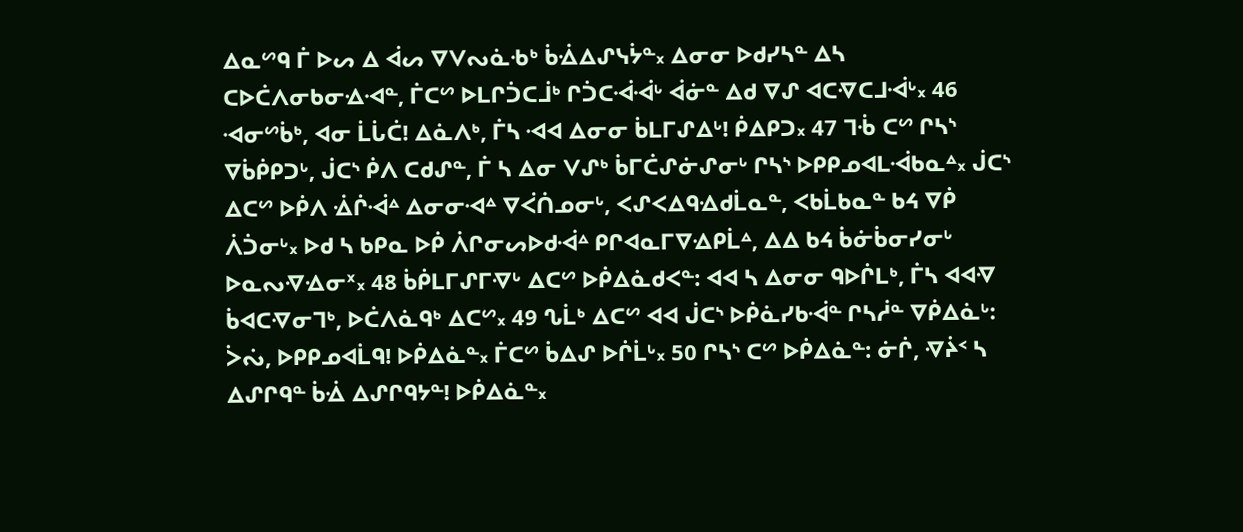ᐃᓇᔥᑫ ᒦ ᐅᔕ ᐃ ᐋᔕ ᐁᐯᔓᓈᑾᒃ ᑳᐐᐃᔑᓭᔮᓐ᙮ ᐃᓂᓂ ᐅᑯᓯᓴᓐ ᐃᓴ ᑕᐅᑖᐱᓂᑲᓂᐎᐗᓐ, ᒦᑕᔥ ᐅᒪᒋᑑᑕᒨᒃ ᒋᑑᑕᐙᐙᒡ ᐋᓃᓐ ᐃᑯ ᐁᔑ ᐊᑕᐌᑕᒧᐙᒡ᙮ 46 ᐗᓂᔥᑳᒃ, ᐊᓂ ᒫᒑᑖ! ᐃᓈᐱᒃ, ᒦᓴ ᐗᐊ ᐃᓂᓂ ᑳᒪᒥᔑᐃᒡ! ᑮᐃᑭᑐ᙮ 47 ᒣᒀ ᑕᔥ ᒋᓴᔅ ᐁᑳᑮᑭᑐᒡ, ᒎᑕᔅ ᑮᐱ ᑕᑯᔑᓐ, ᒦ ᓴ ᐃᓂ ᐯᔑᒃ ᑳᒥᑖᔑᓃᔑᓂᒡ ᒋᓴᔅ ᐅᑭᑭᓄᐊᒪᐙᑲᓇᐞ᙮ ᒎᑕᔅ ᐃᑕᔥ ᐅᑮᐱ ᐐᒌᐙᐞ ᐃᓂᓂᐗᐞ ᐁᐹᑏᓄᓂᒡ, ᐸᔑᐸᐃᑫᐎᑯᒫᓇᓐ, ᐸᑲᒫᑲᓇᓐ ᑲᔦ ᐁᑮ ᐲᑑᓂᒡ᙮ ᐅᑯ ᓴ ᑲᑭᓇ ᐅᑮ ᐲᒋᓂᔕᐅᑯᐙᐞ ᑭᒋᐊᓇᒥᐁᐎᑭᒫᐞ, ᐃᐃ ᑲᔦ ᑳᓃᑳᓂᓯᓂᒡ ᐅᓇᔓᐌᐎᓂᕽ᙮ 48 ᑳᑮᒪᒥᔑᒥᐌᒡ ᐃᑕᔥ ᐅᑮᐃᓈᑯᐸᓐ: ᐊᐊ ᓴ ᐃᓂᓂ ᑫᐅᒌᒪᒃ, ᒦᓴ ᐊᐊᐌ ᑳᐊᑕᐌᓂᒣᒃ, ᐅᑖᐱᓈᑫᒃ ᐃᑕᔥ᙮ 49 ᔐᒫᒃ ᐃᑕᔥ ᐊᐊ ᒎᑕᔅ ᐅᑮᓈᓯᑲᐙᓐ ᒋᓴᓲᓐ ᐁᑮᐃᓈᒡ: ᐴᔔ, ᐅᑭᑭᓄᐊᒫᑫ! ᐅᑮᐃᓈᓐ᙮ ᒦᑕᔥ ᑳᐃᔑ ᐅᒌᒫᒡ᙮ 50 ᒋᓴᔅ ᑕᔥ ᐅᑮᐃᓈᓐ: ᓃᒌ, ᐌᔩᑉ ᓴ ᐃᔑᒋᑫᓐ ᑳᐐ ᐃᔑᒋᑫᔭᓐ! ᐅᑮᐃᓈᓐ᙮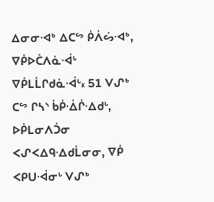ᐃᓂᓂᐗᒃ ᐃᑕᔥ ᑮᐲᔖᐗᒃ, ᐁᑮᐅᑖᐱᓈᐙᒡ ᐁᑮᒪᒫᒋᑯᓈᐙᒡ᙮ 51 ᐯᔑᒃ ᑕᔥ ᒋᓴᔅ ᑳᑮᐐᒌᐎᑯᒡ, ᐅᑮᒪᓂᐱᑑᓂ ᐸᔑᐸᐃᑫᐎᑯᒫᓂᓂ, ᐁᑮ ᐸᑭᑌᐙᓂᒡ ᐯᔑᒃ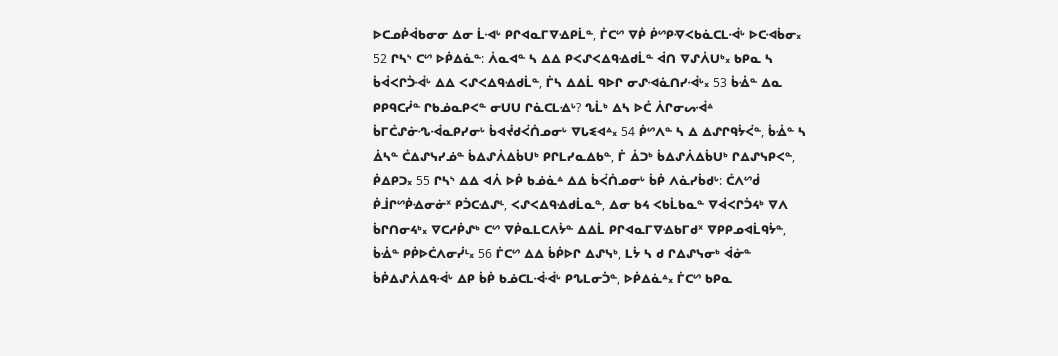ᐅᑕᓄᑮᐋᑲᓂᓂ ᐃᓂ ᒫᐗᒡ ᑭᒋᐊᓇᒥᐁᐎᑭᒫᓐ, ᒦᑕᔥ ᐁᑮ ᑮᔥᑭᐌᐸᑲᓈᑕᒪᐙᒡ ᐅᑕᐗᑳᓂ᙮ 52 ᒋᓴᔅ ᑕᔥ ᐅᑮᐃᓈᓐ: ᐲᓇᐊᓐ ᓴ ᐃᐃ ᑭᐸᔑᐸᐃᑫᐎᑯᒫᓐ ᐋᑎ ᐁᔑᐲᑌᒃ᙮ ᑲᑭᓇ ᓴ ᑳᐋᐸᒋᑑᐙᒡ ᐃᐃ ᐸᔑᐸᐃᑫᐎᑯᒫᓐ, ᒦᓴ ᐃᐃᒫ ᑫᐅᒋ ᓂᔑᐗᓈᑎᓯᐙᒡ᙮ 53 ᑳᐐᓐ ᐃᓇ ᑭᑭᑫᑕᓰᓐ ᒋᑲᓅᓇᑭᐸᓐ ᓂᑌᑌ ᒋᓈᑕᒪᐎᒡ? ᔐᒫᒃ ᐃᓴ ᐅᑖ ᐲᒋᓂᔕᐙᐞ ᑳᒥᑖᔑᓃᔗᐙᓇᑭᓯᓂᒡ ᑳᐊᔫᑯᐹᑏᓄᓂᒡ ᐁᒐᓬᐊᐞ᙮ 54 ᑮᔥᐱᓐ ᓴ ᐃ ᐃᔑᒋᑫᔮᐹᓐ, ᑳᐐᓐ ᓴ ᐄᓴᓐ ᑖᐃᔑᓭᓯᓅᓐ ᑳᐃᔑᐲᐃᑳᑌᒃ ᑭᒋᒪᓯᓇᐃᑲᓐ, ᒦ ᐄᑐᒃ ᑳᐃᔑᐲᐃᑳᑌᒃ ᒋᐃᔑᓭᑭᐸᓐ, ᑮᐃᑭᑐ᙮ 55 ᒋᓴᔅ ᐃᐃ ᐊᐲ ᐅᑮ ᑲᓅᓈᐞ ᐃᐃ ᑳᐹᑏᓄᓂᒡ ᑳᑮ ᐱᓈᓯᑳᑯᒡ: ᑖᐱᔥᑰ ᑮᒨᒋᔥᑮᐎᓂᓃᕽ ᑭᑑᑕᐎᔑᒻ, ᐸᔑᐸᐃᑫᐎᑯᒫᓇᓐ, ᐃᓂ ᑲᔦ ᐸᑲᒫᑲᓇᓐ ᐁᐋᐸᒋᑑᔦᒃ ᐁᐱ ᑳᒋᑎᓂᔦᒃ᙮ ᐁᑕᓱᑮᔑᒃ ᑕᔥ ᐁᑮᓇᒪᑕᐱᔮᓐ ᐃᐃᒫ ᑭᒋᐊᓇᒥᐁᐎᑲᒥᑯᕽ ᐁᑭᑭᓄᐊᒫᑫᔮᓐ, ᑳᐐᓐ ᑭᑮᐅᑖᐱᓂᓰᒻ᙮ 56 ᒦᑕᔥ ᐃᐃ ᑳᑮᐅᒋ ᐃᔑᓭᒃ, ᒪᔮ ᓴ ᑯ ᒋᐃᔑᓭᓂᒃ ᐋᓃᓐ ᑳᑮᐃᔑᐲᐃᑫᐙᒡ ᐃᑭ ᑳᑮ ᑲᓅᑕᒪᐙᐙᒡ ᑭᔐᒪᓂᑑᓐ, ᐅᑮᐃᓈᐞ᙮ ᒦᑕᔥ ᑲᑭᓇ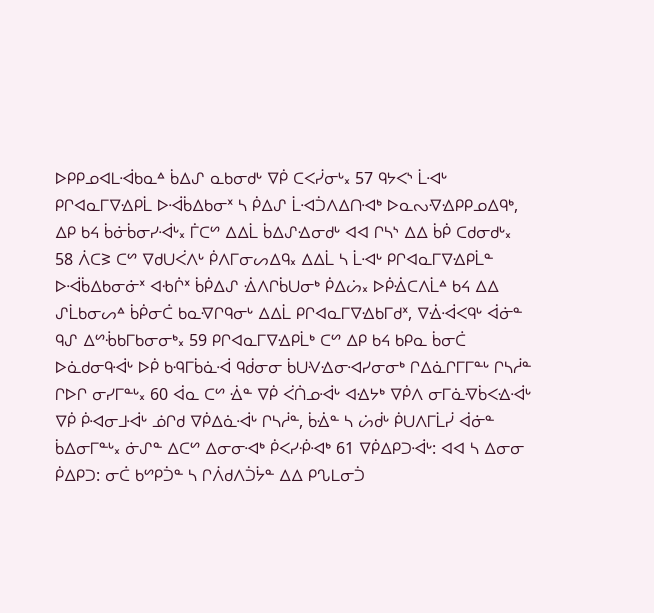ᐅᑭᑭᓄᐊᒪᐙᑲᓇᐞ ᑳᐃᔑ ᓇᑲᓂᑯᒡ ᐁᑮ ᑕᐸᓰᓂᒡ᙮ 57 ᑫᔭᐸᔅ ᒫᐗᒡ ᑭᒋᐊᓇᒥᐁᐎᑭᒫ ᐅᐙᑳᐃᑲᓂᕽ ᓴ ᑮᐃᔑ ᒫᐗᑑᐱᐃᑎᐗᒃ ᐅᓇᔓᐌᐎᑭᑭᓄᐃᑫᒃ, ᐃᑭ ᑲᔦ ᑳᓃᑳᓂᓯᐙᒡ᙮ ᒦᑕᔥ ᐃᐃᒫ ᑳᐃᔑᐎᓂᑯᒡ ᐊᐊ ᒋᓴᔅ ᐃᐃ ᑳᑮ ᑕᑯᓂᑯᒡ᙮ 58 ᐲᑕᕒ ᑕᔥ ᐁᑯᑌᐹᐱᒡ ᑮᐱᒥᓂᔕᐃᑫ᙮ ᐃᐃᒫ ᓴ ᒫᐗᒡ ᑭᒋᐊᓇᒥᐁᐎᑭᒫᓐ ᐅᐙᑳᐃᑲᓂᓃᕽ ᐊᑾᒌᕽ ᑳᑮᐃᔑ ᐐᐱᒋᑳᑌᓂᒃ ᑮᐃᔖ᙮ ᐅᑮᐐᑕᐱᒫᐞ ᑲᔦ ᐃᐃ ᔑᒫᑲᓂᔕᐞ ᑳᑮᓂᑖ ᑲᓇᐌᒋᑫᓂᒡ ᐃᐃᒫ ᑭᒋᐊᓇᒥᐁᐎᑲᒥᑯᕽ, ᐁᐐᐙᐸᑫᒡ ᐋᓃᓐ ᑫᔑ ᐃᔥᒀᑲᒥᑲᓂᓂᒃ᙮ 59 ᑭᒋᐊᓇᒥᐁᐎᑭᒫᒃ ᑕᔥ ᐃᑭ ᑲᔦ ᑲᑭᓇ ᑳᓂᑖ ᐅᓈᑯᓂᑫᐙᒡ ᐅᑮ ᑲᑴᒥᑳᓈᐙ ᑫᑰᓂᓂ ᑳᑌᐺᐎᓂᐗᓯᓂᓂᒃ ᒋᐃᓈᒋᒥᒥᓐᒡ ᒋᓴᓲᓐ ᒋᐅᒋ ᓂᓯᒥᓐᒡ᙮ 60 ᐋᓇ ᑕᔥ ᐐᓐ ᐁᑮ ᐹᑏᓄᐙᒡ ᐊᐎᔭᒃ ᐁᑮᐱ ᓂᒥᓈᐌᑳᐸᐎᐙᒡ ᐁᑮ ᑮᐗᓂᒧᐙᒡ ᓅᒋᑯ ᐁᑮᐃᓈᐙᒡ ᒋᓴᓲᓐ, ᑳᐐᓐ ᓴ ᔖᑰᒡ ᑮᑌᐱᒥᒫᓰ ᐋᓃᓐ ᑳᐃᓂᒥᓐᒡ᙮ ᓃᔑᓐ ᐃᑕᔥ ᐃᓂᓂᐗᒃ ᑮᐸᓯᑸᐗᒃ 61 ᐁᑮᐃᑭᑐᐙᒡ: ᐊᐊ ᓴ ᐃᓂᓂ ᑮᐃᑭᑐ: ᓂᑖ ᑲᔥᑭᑑᓐ ᓴ ᒋᐲᑯᐱᑑᔮᓐ ᐃᐃ ᑭᔐᒪᓂᑑ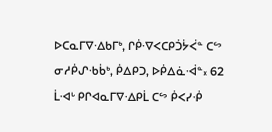ᐅᑕᓇᒥᐁᐎᑲᒥᒃ, ᒋᑮᐌᐸᑕᑭᑑᔮᐹᓐ ᑕᔥ ᓂᓱᑮᔑᑾᑳᒃ, ᑮᐃᑭᑐ, ᐅᑮᐃᓈᐙᓐ᙮ 62 ᒫᐗᒡ ᑭᒋᐊᓇᒥᐁᐎᑭᒫ ᑕᔥ ᑮᐸᓯᑸ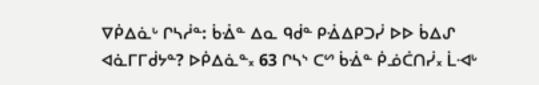ᐁᑮᐃᓈᒡ ᒋᓴᓲᓐ: ᑳᐐᓐ ᐃᓇ ᑫᑰᓐ ᑭᐐᐃᑭᑐᓰ ᐅᐅ ᑳᐃᔑ ᐊᓈᒥᒥᑰᔭᓐ? ᐅᑮᐃᓈᓐ᙮ 63 ᒋᓴᔅ ᑕᔥ ᑳᐐᓐ ᑮᓅᑖᑎᓰ᙮ ᒫᐗᒡ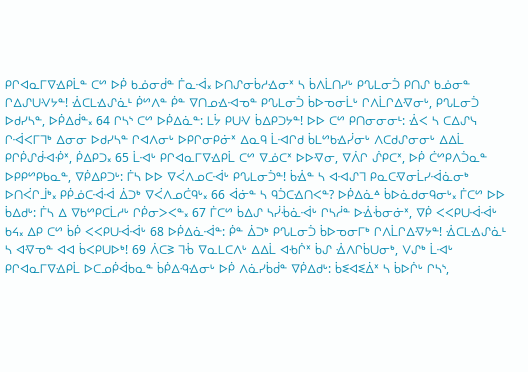ᑭᒋᐊᓇᒥᐁᐎᑭᒫᓐ ᑕᔥ ᐅᑮ ᑲᓅᓂᑰᓐ ᒦᓇᐙ᙮ ᐅᑎᔑᓂᑳᓱᐎᓂᕽ ᓴ ᑳᐱᒫᑎᓯᒡ ᑭᔐᒪᓂᑑ ᑭᑎᔑ ᑲᓅᓂᓐ ᒋᐃᔑᑌᐺᔭᓐ! ᐐᑕᒪᐎᔑᓈᒻ ᑮᔥᐱᓐ ᑮᓐ ᐁᑎᓄᐎᐗᓀᓐ ᑭᔐᒪᓂᑑ ᑳᐅᓀᓂᒫᒡ ᒋᐱᒫᒋᐃᐌᓂᒡ, ᑭᔐᒪᓂᑑ ᐅᑯᓯᓴᓐ, ᐅᑮᐃᑰᓐ᙮ 64 ᒋᓴᔅ ᑕᔥ ᐅᑮᐃᓈᓐ: ᒪᔮ ᑭᑌᐺ ᑳᐃᑭᑐᔭᓐ! ᐅᐅ ᑕᔥ ᑭᑎᓂᓂᓂᒻ: ᐐᐸ ᓴ ᑕᐃᔑᓭ ᒋᐙᐸᒥᒣᒃ ᐃᓂᓂ ᐅᑯᓯᓴᓐ ᒋᐊᐱᓂᒡ ᐅᑭᒋᓂᑭᓃᕽ ᐃᓇᑫ ᒫᐗᒋᑯ ᑳᒪᔥᑲᐎᓰᓂᒡ ᐱᑕᑯᔑᓂᓂᒡ ᐃᐃᒫ ᑭᒋᑮᔑᑰᐗᑸᕽ, ᑮᐃᑭᑐ᙮ 65 ᒫᐗᒡ ᑭᒋᐊᓇᒥᐁᐎᑭᒫ ᑕᔥ ᐁᓅᑕᕽ ᐅᐅᐌᓂ, ᐁᐲᒋ ᔒᑭᑕᕽ, ᐅᑮ ᑖᔥᑭᐱᑑᓇᓐ ᐅᑭᑭᔥᑭᑲᓇᓐ, ᐁᑮᐃᑭᑐᒡ: ᒦᓴ ᐅᐅ ᐁᐹᐱᓄᑕᐙᒡ ᑭᔐᒪᓂᑑᓐ! ᑳᐐᓐ ᓴ ᐊᐗᔑᒣ ᑭᓇᑕᐌᓂᒫᓯᐙᓈᓂᒃ ᐅᑎᐹᒋᒨᒃ᙮ ᑭᑮᓅᑕᐙᐙ ᐄᑐᒃ ᐁᐹᐱᓄᑖᑫᒡ᙮ 66 ᐋᓃᓐ ᓴ ᑫᑑᑕᐎᑎᐸᓐ? ᐅᑮᐃᓈᐞ ᑳᐅᓈᑯᓂᑫᓂᒡ᙮ ᒦᑕᔥ ᐅᐅ ᑳᐃᑯᒡ: ᒦᓴ ᐃ ᐁᑲᔥᑭᑕᒫᓱᒡ ᒋᑮᓂᐳᐸᓐ᙮ 67 ᒦᑕᔥ ᑳᐃᔑ ᓴᓰᒀᓈᐙᒡ ᒋᓴᓲᓐ ᐅᐐᒀᓂᓃᕽ, ᐁᑮ ᐸᐸᑭᑌᐙᐙᒡ ᑲᔦ᙮ ᐃᑭ ᑕᔥ ᑳᑮ ᐸᐸᑭᑌᐙᐙᒡ 68 ᐅᑮᐃᓈᐙᓐ: ᑮᓐ ᐄᑐᒃ ᑭᔐᒪᓂᑑ ᑳᐅᓀᓂᒥᒃ ᒋᐱᒫᒋᐃᐌᔭᓐ! ᐐᑕᒪᐎᔑᓈᒻ ᓴ ᐊᐌᓀᓐ ᐊᐊ ᑳᐸᑭᑌᐅᒃ! 69 ᐲᑕᕒ ᒣᒀ ᐁᓇᒪᑕᐱᒡ ᐃᐃᒫ ᐊᑾᒌᕽ ᑳᔑ ᐐᐱᒋᑳᑌᓂᒃ, ᐯᔑᒃ ᒫᐗᒡ ᑭᒋᐊᓇᒥᐁᐎᑭᒫ ᐅᑕᓄᑮᐋᑲᓇᓐ ᑳᑮᐃᑴᐎᓂᒡ ᐅᑮ ᐱᓈᓯᑳᑰᓐ ᐁᑮᐃᑯᒡ: ᑳᓬᐊᓬᐄᕽ ᓴ ᑳᐅᒌᒡ ᒋᓴᔅ,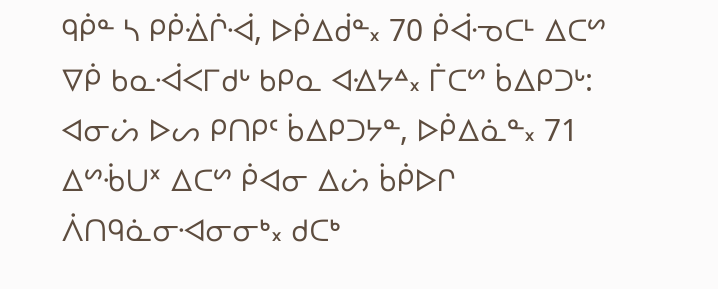ᑫᑮᓐ ᓴ ᑭᑮᐐᒌᐙ, ᐅᑮᐃᑰᓐ᙮ 70 ᑮᐋᓉᑕᒻ ᐃᑕᔥ ᐁᑮ ᑲᓇᐙᐸᒥᑯᒡ ᑲᑭᓇ ᐊᐎᔭᐞ᙮ ᒦᑕᔥ ᑳᐃᑭᑐᒡ: ᐊᓂᔖ ᐅᔕ ᑭᑎᑭᑦ ᑳᐃᑭᑐᔭᓐ, ᐅᑮᐃᓈᓐ᙮ 71 ᐃᔥᒀᑌᕽ ᐃᑕᔥ ᑮᐊᓂ ᐃᔖ ᑳᑮᐅᒋ ᐲᑎᑫᓈᓂᐗᓂᓂᒃ᙮ ᑯᑕᒃ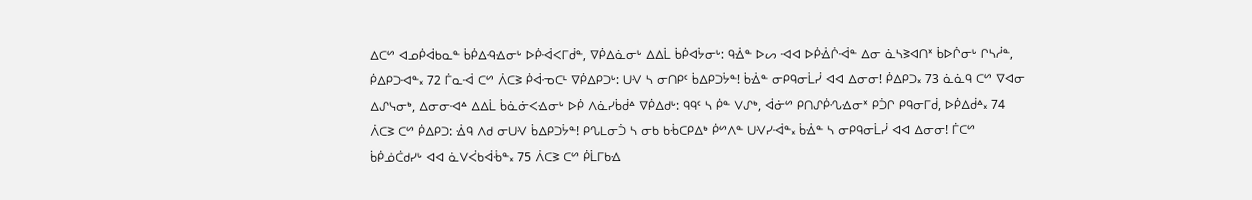ᐃᑕᔥ ᐊᓄᑮᐋᑲᓇᓐ ᑳᑮᐃᑴᐎᓂᒡ ᐅᑮᐙᐸᒥᑰᓐ, ᐁᑮᐃᓈᓂᒡ ᐃᐃᒫ ᑳᑮᐊᔮᓂᒡ: ᑫᐐᓐ ᐅᔕ ᐗᐊ ᐅᑮᐐᒌᐙᓐ ᐃᓂ ᓈᓴᕒᐊᑎᕽ ᑳᐅᒌᓂᒡ ᒋᓴᓲᓐ, ᑮᐃᑭᑐᐗᓐ᙮ 72 ᒦᓇᐙ ᑕᔥ ᐲᑕᕒ ᑮᐋᓉᑕᒻ ᐁᑮᐃᑭᑐᒡ: ᑌᐺ ᓴ ᓂᑎᑭᑦ ᑳᐃᑭᑐᔮᓐ! ᑳᐐᓐ ᓂᑭᑫᓂᒫᓰ ᐊᐊ ᐃᓂᓂ! ᑮᐃᑭᑐ᙮ 73 ᓈᓈᑫ ᑕᔥ ᐁᐊᓂ ᐃᔑᓭᓂᒃ, ᐃᓂᓂᐗᐞ ᐃᐃᒫ ᑳᓈᓃᐸᐎᓂᒡ ᐅᑮ ᐱᓈᓯᑳᑰᐞ ᐁᑮᐃᑯᒡ: ᑫᑫᑦ ᓴ ᑮᓐ ᐯᔑᒃ, ᐋᓃᔥ ᑭᑎᔑᑮᔗᐎᓂᕽ ᑭᑑᒋ ᑭᑫᓂᒥᑰ, ᐅᑮᐃᑰᐞ᙮ 74 ᐲᑕᕒ ᑕᔥ ᑮᐃᑭᑐ: ᐐᑫ ᐱᑯ ᓂᑌᐺ ᑳᐃᑭᑐᔮᓐ! ᑭᔐᒪᓂᑑ ᓴ ᓂᑲ ᑲᒀᑕᑭᐃᒃ ᑮᔥᐱᓐ ᑌᐺᓯᐙᓐ᙮ ᑳᐐᓐ ᓴ ᓂᑭᑫᓂᒫᓰ ᐊᐊ ᐃᓂᓂ! ᒦᑕᔥ ᑳᑮᓅᑖᑯᓯᒡ ᐊᐊ ᓈᐯᐹᑲᐋᒀᓐ᙮ 75 ᐲᑕᕒ ᑕᔥ ᑮᒫᒥᑲᐎ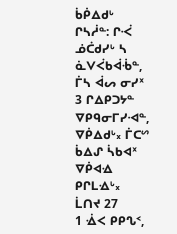ᑳᑮᐃᑯᒡ ᒋᓴᓲᓐ: ᒋᑆ ᓅᑖᑯᓯᒡ ᓴ ᓈᐯᐹᑲᐋᒀᓐ, ᒦᓴ ᐋᔕ ᓂᓯᕽ 3 ᒋᐃᑭᑐᔭᓐ ᐁᑭᑫᓂᒥᓯᐗᓐ, ᐁᑮᐃᑯᒡ᙮ ᒦᑕᔥ ᑳᐃᔑ ᓵᑲᐊᕽ ᐁᑮᐊᐎ ᑭᒋᒪᐎᒡ᙮
ᒫᑎᔪ 27
1 ᐐᐸ ᑭᑭᔐᑉ,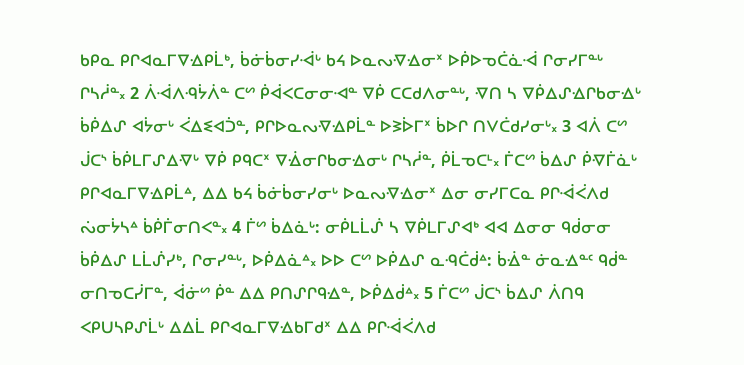ᑲᑭᓇ ᑭᒋᐊᓇᒥᐁᐎᑭᒫᒃ, ᑳᓃᑳᓂᓯᐙᒡ ᑲᔦ ᐅᓇᔓᐌᐎᓂᕽ ᐅᑮᐅᓀᑖᓈᐙ ᒋᓂᓯᒥᓐᒡ ᒋᓴᓲᓐ᙮ 2 ᐲᐙᐱᑴᔮᐲᓐ ᑕᔥ ᑮᐋᐸᑕᓂᓂᐗᓐ ᐁᑮ ᑕᑕᑯᐱᓂᓐᒡ, ᐌᑎ ᓴ ᐁᑮᐃᔑᐎᒋᑲᓂᐎᒡ ᑳᑮᐃᔑ ᐊᔮᓂᒡ ᐹᐃᓬᐊᑑᓐ, ᑭᒋᐅᓇᔓᐌᐎᑭᒫᓐ ᐅᕒᐆᒥᕽ ᑳᐅᒋ ᑎᐯᑖᑯᓯᓂᒡ᙮ 3 ᐊᐲ ᑕᔥ ᒎᑕᔅ ᑳᑮᒪᒥᔑᐃᐌᒡ ᐁᑮ ᑭᑫᑕᕽ ᐁᐐᓂᒋᑲᓂᐎᓂᒡ ᒋᓴᓲᓐ, ᑮᒫᓀᑕᒻ᙮ ᒦᑕᔥ ᑳᐃᔑ ᑮᐌᒦᓈᒡ ᑭᒋᐊᓇᒥᐁᐎᑭᒫᐞ, ᐃᐃ ᑲᔦ ᑳᓃᑳᓂᓯᓂᒡ ᐅᓇᔓᐌᐎᓂᕽ ᐃᓂ ᓂᓯᒥᑕᓇ ᑭᒋᐙᐹᐱᑯ ᔔᓂᔮᓴᐞ ᑳᑮᒦᓂᑎᐸᓐ᙮ 4 ᒦᔥ ᑳᐃᓈᒡ: ᓂᑮᒪᒫᔒ ᓴ ᐁᑮᒪᒥᔑᐊᒃ ᐊᐊ ᐃᓂᓂ ᑫᑰᓂᓂ ᑳᑮᐃᔑ ᒪᒫᔒᓯᒃ, ᒋᓂᓯᓐᒡ, ᐅᑮᐃᓈᐞ᙮ ᐅᐅ ᑕᔥ ᐅᑮᐃᔑ ᓇᑴᑖᑰᐞ: ᑳᐐᓐ ᓃᓇᐎᓐᑦ ᑫᑰᓐ ᓂᑎᓀᑕᓰᒥᓐ, ᐋᓃᔥ ᑮᓐ ᐃᐃ ᑭᑎᔑᒋᑫᐎᓐ, ᐅᑮᐃᑰᐞ᙮ 5 ᒦᑕᔥ ᒎᑕᔅ ᑳᐃᔑ ᐲᑎᑫ ᐸᑭᑌᓴᑭᔑᒫᒡ ᐃᐃᒫ ᑭᒋᐊᓇᒥᐁᐎᑲᒥᑯᕽ ᐃᐃ ᑭᒋᐙᐹᐱᑯ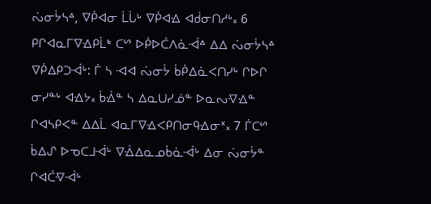ᔔᓂᔮᓴᐞ, ᐁᑮᐊᓂ ᒫᒑᒡ ᐁᑮᐊᐎ ᐊᑰᓂᑎᓱᒡ᙮ 6 ᑭᒋᐊᓇᒥᐁᐎᑭᒫᒃ ᑕᔥ ᐅᑮᐅᑖᐱᓈᐙᐞ ᐃᐃ ᔔᓂᔮᓴᐞ ᐁᑮᐃᑭᑐᐙᒡ: ᒦ ᓴ ᐗᐊ ᔔᓂᔮ ᑳᑮᐃᓈᐸᑎᓯᒡ ᒋᐅᒋ ᓂᓯᓐᒡ ᐊᐎᔭ᙮ ᑳᐐᓐ ᓴ ᐃᓇᑌᓯᓅᓐ ᐅᓇᔓᐌᐎᓐ ᒋᐊᓴᑭᐸᓐ ᐃᐃᒫ ᐊᓇᒥᐁᐎᐸᑭᑎᓂᑫᐎᓂᕽ᙮ 7 ᒦᑕᔥ ᑳᐃᔑ ᐅᓀᑕᒧᐙᒡ ᐁᐐᐃᓇᓄᑳᓈᐙᒡ ᐃᓂ ᔔᓂᔮᓐ ᒋᐊᑖᐌᐙᒡ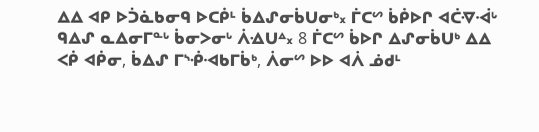ᐃᐃ ᐊᑭ ᐅᑑᓈᑲᓂᑫ ᐅᑕᑮᒻ ᑳᐃᔑᓂᑳᑌᓂᒃ᙮ ᒦᑕᔥ ᑳᑮᐅᒋ ᐊᑖᐌᐙᒡ ᑫᐃᔑ ᓇᐃᓂᒥᓐᒡ ᑳᓂᐳᓂᒡ ᐲᐎᑌᐞ᙮ 8 ᒦᑕᔥ ᑳᐅᒋ ᐃᔑᓂᑳᑌᒃ ᐃᐃ ᐸᑮ ᐊᑮᓂ, ᑳᐃᔑ ᒥᔅᑸᐗᑲᒥᑳᒃ, ᐲᓂᔥ ᐅᐅ ᐊᐲ ᓅᑯᒻ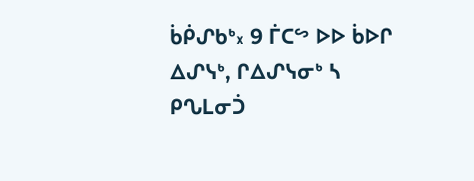ᑳᑮᔑᑲᒃ᙮ 9 ᒦᑕᔥ ᐅᐅ ᑳᐅᒋ ᐃᔑᓭᒃ, ᒋᐃᔑᓭᓂᒃ ᓴ ᑭᔐᒪᓂᑑ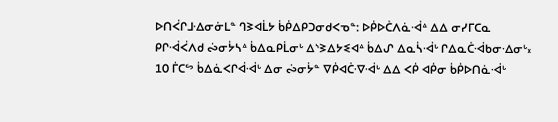ᐅᑎᐹᒋᒧᐎᓂᓃᒪᓐ ᒉᕒᐊᒫᔭ ᑳᑮᐃᑭᑐᓂᑯᐸᓀᓐ: ᐅᑮᐅᑖᐱᓈᐙᐞ ᐃᐃ ᓂᓯᒥᑕᓇ ᑭᒋᐙᐹᐱᑯ ᔔᓂᔮᓴᐞ ᑳᐃᓇᑭᒫᓂᒡ ᐃᔅᕒᐃᔭᓬᐊᐞ ᑳᐃᔑ ᐃᓇᓵᐙᒡ ᒋᐃᓇᑖᐙᑲᓂᐎᓂᒡ᙮ 10 ᒦᑕᔥ ᑳᐃᓈᐸᒋᐋᐙᒡ ᐃᓂ ᔔᓂᔮᓐ ᐁᑮᐊᑖᐌᐙᒡ ᐃᐃ ᐸᑮ ᐊᑮᓂ ᑳᑮᐅᑎᓈᐙᒡ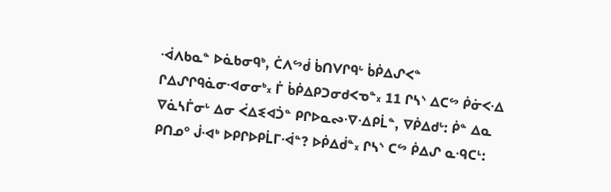ᐙᐱᑲᓇᓐ ᐅᓈᑲᓂᑫᒃ, ᑖᐱᔥᑰ ᑳᑎᐯᒋᑫᒡ ᑳᑮᐃᔑᐸᓐ ᒋᐃᔑᒋᑫᓈᓂᐗᓂᓂᒃ᙮ ᒦ ᑳᑮᐃᑭᑐᓂᑯᐸᓀᓐ᙮ 11 ᒋᓴᔅ ᐃᑕᔥ ᑮᓃᐸᐎ ᐁᓈᓴᒦᓂᒡ ᐃᓂ ᐹᐃᓬᐊᑑᓐ ᑭᒋᐅᓇᔓᐌᐎᑭᒫᓐ, ᐁᑮᐃᑯᒡ: ᑮᓐ ᐃᓇ ᑭᑎᓄᐤ ᒎᐗᒃ ᐅᑭᒋᐅᑭᒫᒥᐙᓐ? ᐅᑮᐃᑰᓐ᙮ ᒋᓴᔅ ᑕᔥ ᑮᐃᔑ ᓇᑴᑕᒻ: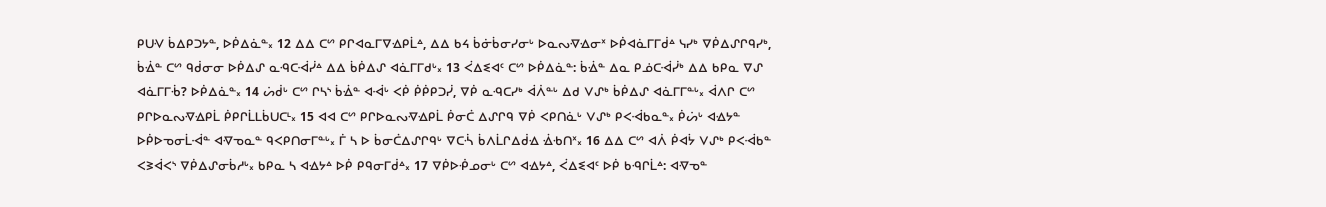ᑭᑌᐺ ᑳᐃᑭᑐᔭᓐ, ᐅᑮᐃᓈᓐ᙮ 12 ᐃᐃ ᑕᔥ ᑭᒋᐊᓇᒥᐁᐎᑭᒫᐞ, ᐃᐃ ᑲᔦ ᑳᓃᑳᓂᓯᓂᒡ ᐅᓇᔓᐌᐎᓂᕽ ᐅᑮᐊᓈᒥᒥᑰᐞ ᓭᓯᒃ ᐁᑮᐃᔑᒋᑫᓯᒃ, ᑳᐐᓐ ᑕᔥ ᑫᑰᓂᓂ ᐅᑮᐃᔑ ᓇᑴᑕᐙᓰᐞ ᐃᐃ ᑳᑮᐃᔑ ᐊᓈᒥᒥᑯᒡ᙮ 13 ᐹᐃᓬᐊᑦ ᑕᔥ ᐅᑮᐃᓈᓐ: ᑳᐐᓐ ᐃᓇ ᑭᓅᑕᐙᓰᒃ ᐃᐃ ᑲᑭᓇ ᐁᔑ ᐊᓈᒥᒥᒀ? ᐅᑮᐃᓈᓐ᙮ 14 ᔖᑰᒡ ᑕᔥ ᒋᓴᔅ ᑳᐐᓐ ᐊᐙᒡ ᐸᑮ ᑮᑮᑭᑐᓰ, ᐁᑮ ᓇᑴᑕᓯᒃ ᐋᐲᓐᒡ ᐃᑯ ᐯᔑᒃ ᑳᑮᐃᔑ ᐊᓈᒥᒥᓐᒡ᙮ ᐋᐱᒋ ᑕᔥ ᑭᒋᐅᓇᔓᐌᐎᑭᒫ ᑮᑭᒋᒫᒪᑳᑌᑕᒻ᙮ 15 ᐊᐊ ᑕᔥ ᑭᒋᐅᓇᔓᐌᐎᑭᒫ ᑮᓂᑖ ᐃᔑᒋᑫ ᐁᑮ ᐸᑭᑎᓈᒡ ᐯᔑᒃ ᑭᐸᐙᑲᓇᓐ᙮ ᑮᔖᒡ ᐊᐎᔭᓐ ᐅᑮᐅᓀᓂᒫᐙᓐ ᐊᐌᓀᓇᓐ ᑫᐸᑭᑎᓂᒥᓐᒡ᙮ ᒦ ᓴ ᐅ ᑳᓂᑖᐃᔑᒋᑫᒡ ᐁᑕᔂ ᑳᐱᒫᒋᐃᑰᐎ ᐐᑾᑎᕽ᙮ 16 ᐃᐃ ᑕᔥ ᐊᐲ ᑮᐊᔮ ᐯᔑᒃ ᑭᐸᐙᑲᓐ ᐸᕒᐋᐸᔅ ᐁᑮᐃᔑᓂᑳᓱᒡ᙮ ᑲᑭᓇ ᓴ ᐊᐎᔭᐞ ᐅᑮ ᑭᑫᓂᒥᑰᐞ᙮ 17 ᐁᑮᐅᑸᓄᓂᒡ ᑕᔥ ᐊᐎᔭᐞ, ᐹᐃᓬᐊᑦ ᐅᑮ ᑲᑴᒋᒫᐞ: ᐊᐌᓀᓐ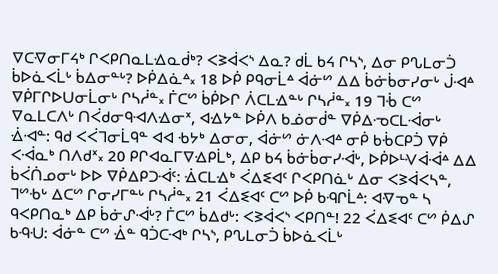ᐁᑕᐌᓂᒥᔦᒃ ᒋᐸᑭᑎᓇᒪᐎᓇᑰᒃ? ᐸᕒᐋᐸᔅ ᐃᓇ? ᑯᒫ ᑲᔦ ᒋᓴᔅ, ᐃᓂ ᑭᔐᒪᓂᑑ ᑳᐅᓈᐸᒫᒡ ᑳᐃᓂᓐᒡ? ᐅᑮᐃᓈᐞ᙮ 18 ᐅᑮ ᑭᑫᓂᒫᐞ ᐋᓃᔥ ᐃᐃ ᑳᓃᑳᓂᓯᓂᒡ ᒎᐗᐞ ᐁᑮᒥᒋᐅᑌᓂᒫᓂᒡ ᒋᓴᓲᓐ᙮ ᒦᑕᔥ ᑳᑮᐅᒋ ᐲᑕᒪᐎᓐᒡ ᒋᓴᓲᓐ᙮ 19 ᒣᒀ ᑕᔥ ᐁᓇᒪᑕᐱᒡ ᑎᐹᑯᓂᑫᐗᐱᐎᓂᕽ, ᐊᐎᔭᓐ ᐅᑮᐱ ᑲᓅᓂᑰᓐ ᐁᑮᐃᓉᑕᒪᐙᓂᒡ ᐐᐗᓐ: ᑫᑯ ᐸᐹᒣᓂᒫᑫᓐ ᐊᐊ ᑾᔭᒃ ᐃᓂᓂ, ᐋᓃᔥ ᓃᐱᐗᐞ ᓂᑮ ᑲᒀᑕᑭᑑ ᐁᑮ ᐸᐙᓇᒃ ᑎᐱᑯᕽ᙮ 20 ᑭᒋᐊᓇᒥᐁᐎᑭᒫᒃ, ᐃᑭ ᑲᔦ ᑳᓃᑳᓂᓯᐙᒡ, ᐅᑮᐅᒻᐺᐋᐙᐞ ᐃᐃ ᑳᐹᑏᓄᓂᒡ ᐅᐅ ᐁᑮᐃᑭᑐᐙᑦ: ᐐᑕᒪᐎᒃ ᐹᐃᓬᐊᑦ ᒋᐸᑭᑎᓈᒡ ᐃᓂ ᐸᕒᐋᐸᓴᓐ, ᒣᔥᑾᒡ ᐃᑕᔥ ᒋᓂᓯᒥᓐᒡ ᒋᓴᓲᓐ᙮ 21 ᐹᐃᓬᐊᑦ ᑕᔥ ᐅᑮ ᑲᑴᒋᒫᐞ: ᐊᐌᓀᓐ ᓴ ᑫᐸᑭᑎᓇᒃ ᐃᑭ ᑳᓃᔑᐙᒡ? ᒦᑕᔥ ᑳᐃᑯᒡ: ᐸᕒᐋᐸᔅ ᐸᑭᑎᓐ! 22 ᐹᐃᓬᐊᑦ ᑕᔥ ᑮᐃᔑ ᑲᑴᑗ: ᐋᓃᓐ ᑕᔥ ᐐᓐ ᑫᑑᑕᐗᒃ ᒋᓴᔅ, ᑭᔐᒪᓂᑑ ᑳᐅᓈᐸᒫᒡ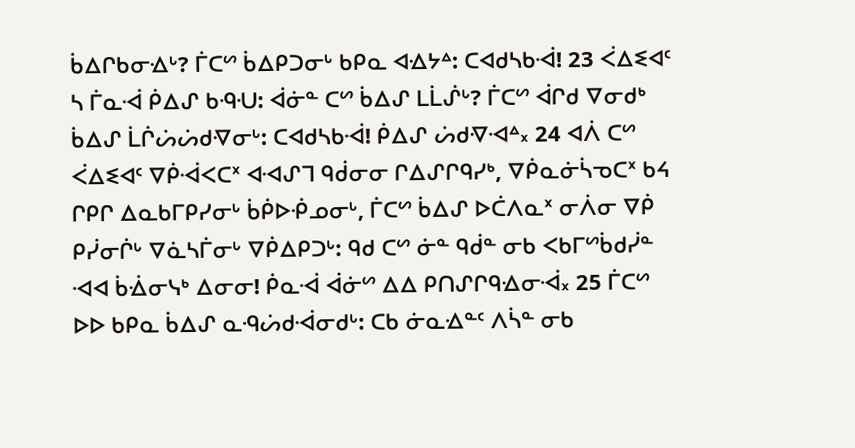ᑳᐃᒋᑲᓂᐎᒡ? ᒦᑕᔥ ᑳᐃᑭᑐᓂᒡ ᑲᑭᓇ ᐊᐎᔭᐞ: ᑕᐊᑯᓴᑲᐙ! 23 ᐹᐃᓬᐊᑦ ᓴ ᒦᓇᐙ ᑮᐃᔑ ᑲᑴᑗ: ᐋᓃᓐ ᑕᔥ ᑳᐃᔑ ᒪᒫᔒᒡ? ᒦᑕᔥ ᐋᒋᑯ ᐁᓂᑯᒃ ᑳᐃᔑ ᒫᒌᔖᔖᑯᐌᓂᒡ: ᑕᐊᑯᓴᑲᐙ! ᑮᐃᔑ ᔖᑯᐌᐗᐞ᙮ 24 ᐊᐲ ᑕᔥ ᐹᐃᓬᐊᑦ ᐁᑮᐙᐸᑕᕽ ᐊᐗᔑᒣ ᑫᑰᓂᓂ ᒋᐃᔑᒋᑫᓯᒃ, ᐁᑮᓇᓃᓵᓀᑕᕽ ᑲᔦ ᒋᑭᒋ ᐃᓇᑲᒥᑭᓯᓂᒡ ᑳᑮᐅᑸᓄᓂᒡ, ᒦᑕᔥ ᑳᐃᔑ ᐅᑖᐱᓇᕽ ᓂᐲᓂ ᐁᑮ ᑭᓰᓂᒌᒡ ᐁᓈᓴᒦᓂᒡ ᐁᑮᐃᑭᑐᒡ: ᑫᑯ ᑕᔥ ᓃᓐ ᑫᑰᓐ ᓂᑲ ᐸᑲᒥᔥᑳᑯᓰᓐ ᐗᐊ ᑳᐐᓂᓭᒃ ᐃᓂᓂ! ᑮᓇᐙ ᐋᓃᔥ ᐃᐃ ᑭᑎᔑᒋᑫᐎᓂᐙ᙮ 25 ᒦᑕᔥ ᐅᐅ ᑲᑭᓇ ᑳᐃᔑ ᓇᑴᔖᑯᐙᓂᑯᒡ: ᑕᑲ ᓃᓇᐎᓐᑦ ᐱᓵᓐ ᓂᑲ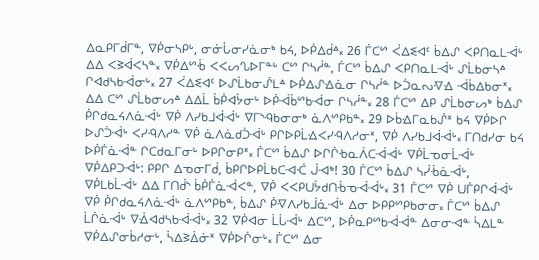ᐃᓇᑭᒥᑰᒥᓐ, ᐁᑮᓂᓴᑭᒡ, ᓂᓃᒑᓂᓯᓈᓂᒃ ᑲᔦ, ᐅᑮᐃᑰᐞ᙮ 26 ᒦᑕᔥ ᐹᐃᓬᐊᑦ ᑳᐃᔑ ᐸᑭᑎᓇᒪᐙᒡ ᐃᐃ ᐸᕒᐋᐸᓴᓐ᙮ ᐁᑮᐃᔥᒀ ᐸᐸᔕᔐᐅᒥᓐᒡ ᑕᔥ ᒋᓴᓲᓐ, ᒦᑕᔥ ᑳᐃᔑ ᐸᑭᑎᓇᒪᐙᒡ ᔑᒫᑲᓂᓴᐞ ᒋᐊᑯᓴᑲᐙᓂᒡ᙮ 27 ᐹᐃᓬᐊᑦ ᐅᔑᒫᑲᓂᔒᒪᐞ ᐅᑮᐃᔑᐎᓈᓂ ᒋᓴᓲᓐ ᐅᑑᓇᔓᐌᐎ ᐙᑳᐃᑲᓂᕽ᙮ ᐃᐃ ᑕᔥ ᔑᒫᑲᓂᔕᐞ ᐃᐃᒫ ᑳᑮᐊᔮᓂᒡ ᐅᑮᐙᑳᔥᑲᐙᓂ ᒋᓴᓲᓐ᙮ 28 ᒦᑕᔥ ᐃᑭ ᔑᒫᑲᓂᔕᒃ ᑳᐃᔑ ᑮᒋᑯᓇᔦᐱᓈᐙᒡ ᐁᑮ ᐱᓯᑲᒧᐋᐙᒡ ᐁᒥᔅᑴᑲᓂᓂᒃ ᓈᐱᔥᑭᑲᓐ᙮ 29 ᐅᑳᐎᒥᓇᑲᔒᕽ ᑲᔦ ᐁᑮᐅᒋ ᐅᔑᑑᐙᒡ ᐸᓯᑴᐱᓱᓐ ᐁᑮ ᓈᐱᓈᑯᑑᐙᒡ ᑭᒋᐅᑭᒫᐎᐸᓯᑴᐱᓱᓂᕽ, ᐁᑮ ᐱᓯᑲᒧᐋᐙᒡ᙮ ᒥᑎᑯᓯᓂ ᑲᔦ ᐅᑮᒦᓈᐙᓐ ᒋᑕᑯᓇᒥᓂᒡ ᐅᑭᒋᓂᑭᕽ᙮ ᒦᑕᔥ ᑳᐃᔑ ᐅᒋᒌᑾᓇᐲᑕᐙᐙᒡ ᐁᑮᒫᓀᓂᒫᐙᒡ ᐁᑮᐃᑭᑐᐙᒡ: ᑭᑭᒋ ᐃᓀᓂᒥᑰ, ᑳᑭᒋᐅᑭᒫᑲᑕᐗᑣ ᒎᐗᒃ! 30 ᒦᑕᔥ ᑳᐃᔑ ᓴᓰᒀᓈᐙᒡ, ᐁᑮᒪᑲᒫᐙᒡ ᐃᐃ ᒥᑎᑰᔅ ᑳᑮᒦᓈᐙᐸᓐ, ᐁᑮ ᐸᐸᑭᑌᔮᑯᑎᒀᓀᐙᐙᒡ᙮ 31 ᒦᑕᔥ ᐁᑮ ᑌᒦᑭᒋᐋᐙᒡ ᐁᑮ ᑮᒋᑯᓇᔦᐱᓈᐙᒡ ᓈᐱᔥᑭᑲᓐ, ᑳᐃᔑ ᑮᐌᐱᓯᑲᒨᓈᐙᒡ ᐃᓂ ᐅᑭᑭᔥᑭᑲᓂᓂ᙮ ᒦᑕᔥ ᑳᐃᔑ ᒫᒌᓈᐙᒡ ᐁᐐᐊᑯᓴᑲᐙᐙᒡ᙮ 32 ᐁᑮᐊᓂ ᒫᒑᐙᒡ ᐃᑕᔥ, ᐅᑮᓇᑭᔥᑲᐙᐙᓐ ᐃᓂᓂᐗᓐ ᓵᐃᒪᓐ ᐁᑮᐃᔑᓂᑳᓱᓂᒡ, ᓵᐃᕒᐄᓃᕽ ᐁᑮᐅᒌᓂᒡ᙮ ᒦᑕᔥ ᐃᓂ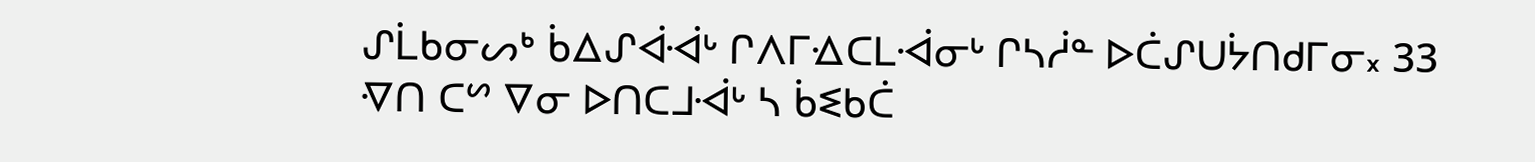ᔑᒫᑲᓂᔕᒃ ᑳᐃᔑᐋᐙᒡ ᒋᐱᒥᐎᑕᒪᐙᓂᒡ ᒋᓴᓲᓐ ᐅᑖᔑᑌᔮᑎᑯᒥᓂ᙮ 33 ᐌᑎ ᑕᔥ ᐁᓂ ᐅᑎᑕᒧᐙᒡ ᓴ ᑳᓬᑲᑖ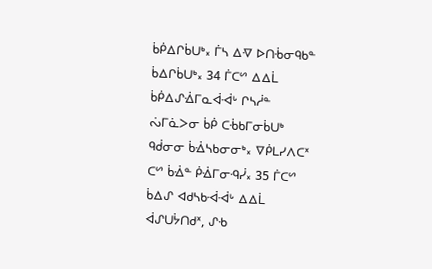ᑳᑮᐃᒋᑳᑌᒃ᙮ ᒦᓴ ᐃᐌ ᐅᑎᒀᓂᑫᑲᓐ ᑳᐃᒋᑳᑌᒃ᙮ 34 ᒦᑕᔥ ᐃᐃᒫ ᑳᑮᐃᔑᐐᒥᓇᐋᐙᒡ ᒋᓴᓲᓐ ᔔᒥᓈᐳᓂ ᑳᑮ ᑕᒀᑲᒥᓂᑳᑌᒃ ᑫᑰᓂᓂ ᑳᐐᓴᑲᓂᓂᒃ᙮ ᐁᑮᒪᓯᐱᑕᕽ ᑕᔥ ᑳᐐᓐ ᑮᐐᒥᓂᑴᓰ᙮ 35 ᒦᑕᔥ ᑳᐃᔑ ᐊᑯᓴᑲᐙᐙᒡ ᐃᐃᒫ ᐋᔑᑌᔮᑎᑯᕽ, ᔑᑾ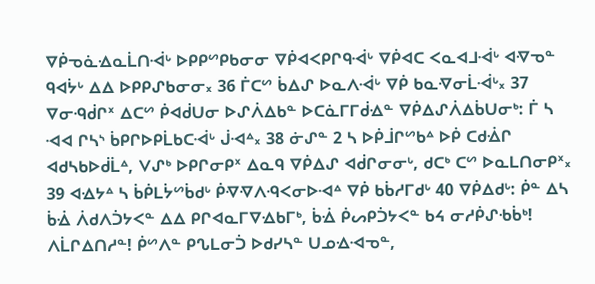ᐁᑮᓀᓈᐎᓇᒫᑎᐙᒡ ᐅᑭᑭᔥᑭᑲᓂᓂ ᐁᑮᐊᐸᑭᒋᑫᐙᒡ ᐁᑮᐊᑕ ᐸᓇᐊᒧᐙᒡ ᐊᐌᓀᓐ ᑫᐊᔮᒡ ᐃᐃ ᐅᑭᑭᔑᑲᓂᓂ᙮ 36 ᒦᑕᔥ ᑳᐃᔑ ᐅᓇᐱᐙᒡ ᐁᑮ ᑲᓇᐌᓂᒫᐙᒡ᙮ 37 ᐁᓂᑴᑰᒋᕽ ᐃᑕᔥ ᑮᐊᑰᑌᓂ ᐅᔑᐲᐃᑲᓐ ᐅᑕᓈᒥᒥᑰᐎᓐ ᐁᑮᐃᔑᐲᐃᑳᑌᓂᒃ: ᒦ ᓴ ᐗᐊ ᒋᓴᔅ ᑳᑭᒋᐅᑭᒫᑲᑕᐙᒡ ᒎᐗᐞ᙮ 38 ᓃᔑᓐ 2 ᓴ ᐅᑮᒨᒋᔥᑲᐞ ᐅᑮ ᑕᑯᐐᒋ ᐊᑯᓴᑲᐅᑰᒫᐞ, ᐯᔑᒃ ᐅᑭᒋᓂᑭᕽ ᐃᓇᑫ ᐁᑮᐃᔑ ᐊᑰᒋᓂᓂᒡ, ᑯᑕᒃ ᑕᔥ ᐅᓇᒪᑎᓂᑭᕽ᙮ 39 ᐊᐎᔭᐞ ᓴ ᑳᑮᒪᔮᔥᑳᑯᒡ ᑮᐌᐌᐱᑴᐸᓂᐅᐗᐞ ᐁᑮ ᑲᑳᓱᒥᑯᒡ 40 ᐁᑮᐃᑯᒡ: ᑮᓐ ᐃᓴ ᑳᐐ ᐲᑯᐱᑑᔭᐸᓐ ᐃᐃ ᑭᒋᐊᓇᒥᐁᐎᑲᒥᒃ, ᑳᐐ ᑮᔕᑭᑑᔭᐸᓐ ᑲᔦ ᓂᓱᑮᔑᑾᑳᒃ! ᐱᒫᒋᐃᑎᓱᓐ! ᑮᔥᐱᓐ ᑭᔐᒪᓂᑑ ᐅᑯᓯᓴᓐ ᑌᓄᐎᐗᓀᓐ,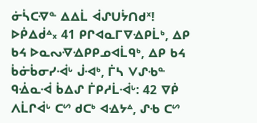ᓃᓵᑕᐌᓐ ᐃᐃᒫ ᐋᔑᑌᔮᑎᑯᕽ! ᐅᑮᐃᑰᐞ᙮ 41 ᑭᒋᐊᓇᒥᐁᐎᑭᒫᒃ, ᐃᑭ ᑲᔦ ᐅᓇᔓᐌᐎᑭᑭᓄᐊᒫᑫᒃ, ᐃᑭ ᑲᔦ ᑳᓃᑳᓂᓯᐙᒡ ᒎᐗᒃ, ᒦᓴ ᐯᔑᑾᓐ ᑫᐐᓇᐙ ᑳᐃᔑ ᒦᑭᓱᒫᐙᒡ: 42 ᐁᑮ ᐱᒫᒋᐋᒡ ᑕᔥ ᑯᑕᒃ ᐊᐎᔭᐞ, ᔑᑾ ᑕᔥ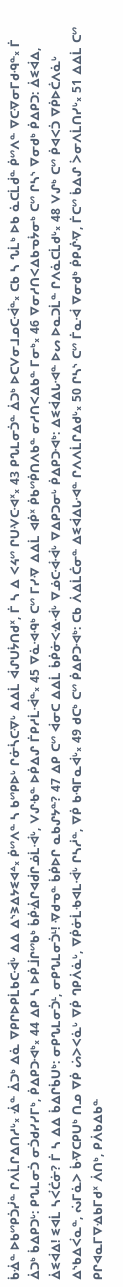ᑳᐐᓐ ᐅᑲᔥᑭᑑᓰᓐ ᒋᐱᒫᒋᐃᑎᓱᒡ᙮ ᐐᓐ ᐄᑐᒃ ᐃᓈ ᐁᑭᒋᐅᑭᒫᑲᑕᐙᒡ ᐃᐃ ᐃᔅᕒᐃᔭᓬᐊᐞ᙮ ᑮᔥᐱᓐ ᓴ ᑲᔥᑭᐅᒡ ᒋᓃᓵᑕᐌᒡ ᐃᐃᒫ ᐋᔑᑌᔮᑎᑯᕽ, ᒦ ᓴ ᐃ ᐸᔦᔥ ᒋᑌᐺᑕᐗᕽ᙮ 43 ᑭᔐᒪᓂᑑᓐ ᐄᑐᒃ ᐅᑕᐯᓂᒧᓄᑕᐙᓐ᙮ ᑕᑲ ᓴ ᔐᒫᒃ ᐅᑲ ᓈᑕᒫᑰᓐ ᑮᔥᐱᓐ ᐁᑕᐌᓂᒥᑯᑴᓐ᙮ ᒦ ᐄᑐᒃ ᑳᐃᑭᑐᒡ: ᑭᔐᒪᓂᑑ ᓂᑑᑯᓯᓯᒥᒃ, ᑮᐃᑭᑐᐗᒃ᙮ 44 ᐃᑭ ᓴ ᐅᑮᒨᒋᔥᑲᒃ ᑳᑮᐐᒋᐊᑰᒋᓅᒫᐙᒡ, ᐯᔑᑾᓐ ᐅᑮᐃᔑ ᒦᑭᓱᒫᐙᓐ᙮ 45 ᐁᓈᐗᑴᒃ ᑕᔥ ᒥᓯᐌ ᐃᐃᒫ ᐊᑮᕽ ᑮᑲᔥᑮᑎᐱᑲᓐ ᓂᓱᑎᐸᐃᑲᓐ ᒥᓂᒃ᙮ 46 ᐁᓂᓱᑎᐸᐃᑲᓀᔮᓂᒃ ᑕᔥ ᒋᓴᔅ ᐁᓂᑯᒃ ᑮᐃᑭᑐ: ᐄᓬᐋᐃ, ᐄᓬᐋᐃ! ᓬᐊᒫ ᓴᐹᑖᓃ? ᒦ ᓴ ᐃᐃ ᑳᐃᒋᑳᑌᒃ: ᓂᑭᔐᒪᓂᑑᒻ, ᓂᑭᔐᒪᓂᑑᒻ! ᐌᑯᓀᓐ ᑳᑮᐅᒋ ᓇᑲᔑᔭᓐ? 47 ᐃᑭ ᑕᔥ ᐋᓂᑕ ᐃᐃᒫ ᑳᑮᓃᐸᐎᐙᒡ ᐁᓅᑕᐙᐙᒡ ᐁᐃᑭᑐᓂᒡ ᑮᐃᑭᑐᐗᒃ: ᐃᓬᐋᐃᒐᐗᓐ ᐅᔕ ᐅᓇᑐᒫᓐ ᒋᐱᓈᑕᒫᑯᒡ᙮ 48 ᐯᔑᒃ ᑕᔥ ᑮᐊᐸᑑ ᐁᑮᐅᑖᐱᓈᒡ ᐃᔅᑲᐃᐹᓇᓐ, ᔔᒥᓈᐳ ᑳᐌᑕᑭᑌᒃ ᑎᓄ ᐁᑮ ᔖᐳᐸᓈᒡ ᐁᑮ ᒉᑭᐲᓈᒡ, ᐁᑮᓃᒫᑾᐊᒪᐙᒡ ᒋᓴᓲᓐ, ᐁᑮ ᑲᑴᒥᓇᐋᒡ᙮ 49 ᑯᑕᒃ ᑕᔥ ᑮᐃᑭᑐᐗᒃ: ᑕᑲ ᐲᐃᒫᑖᓂᓐ ᐃᓬᐋᐃᒐᐗᓐ ᒋᐱᐱᒫᒋᐃᑯᒡ᙮ 50 ᒋᓴᔅ ᑕᔥ ᒦᓇᐙ ᐁᓂᑯᒃ ᑮᑭᔒᐌ, ᒦᑕᔥ ᑳᐃᔑ ᐴᓂᐱᒫᑎᓯᒡ᙮ 51 ᐃᐃᒫ ᑕᔥ ᑭᒋᐊᓇᒥᐁᐎᑲᒥᑯᕽ ᐲᑎᒃ, ᑭᐲᑲᐃᑲᓐ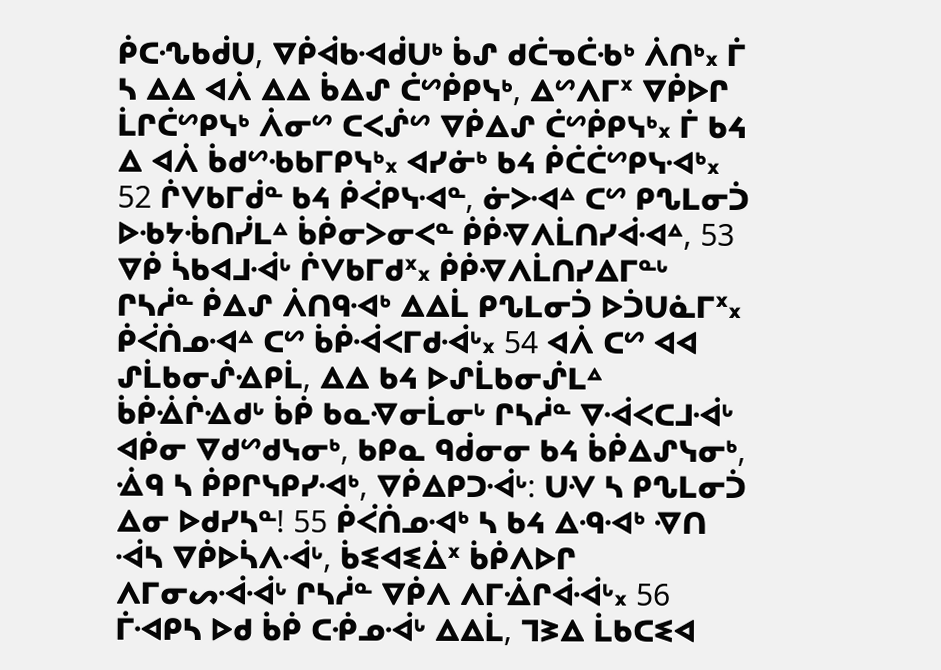ᑮᑕᔗᑲᑰᑌ, ᐁᑮᐋᑲᐗᑰᑌᒃ ᑳᔑ ᑯᑖᓀᑖᑾᒃ ᐲᑎᒃ᙮ ᒦ ᓴ ᐃᐃ ᐊᐲ ᐃᐃ ᑳᐃᔑ ᑖᔥᑮᑭᓭᒃ, ᐃᔥᐱᒥᕽ ᐁᑮᐅᒋ ᒫᒋᑖᔥᑭᓭᒃ ᐲᓂᔥ ᑕᐸᔒᔥ ᐁᑮᐃᔑ ᑖᔥᑮᑭᓭᒃ᙮ ᒦ ᑲᔦ ᐃ ᐊᐲ ᑳᑯᔥᑾᑲᒥᑭᓭᒃ᙮ ᐊᓯᓃᒃ ᑲᔦ ᑮᑖᑖᔥᑭᓭᐗᒃ᙮ 52 ᒌᐯᑲᒥᑰᓐ ᑲᔦ ᑮᐹᑭᓭᐗᓐ, ᓃᐳᐗᐞ ᑕᔥ ᑭᔐᒪᓂᑑ ᐅᑾᔭᒀᑎᓰᒪᐞ ᑳᑮᓂᐳᓂᐸᓐ ᑮᑮᐌᐱᒫᑎᓯᐋᐗᐞ, 53 ᐁᑮ ᓵᑲᐊᒧᐙᒡ ᒌᐯᑲᒥᑯᕽ᙮ ᑮᑮᐌᐱᒫᑎᓯᐃᒥᓐᒡ ᒋᓴᓲᓐ ᑮᐃᔑ ᐲᑎᑫᐗᒃ ᐃᐃᒫ ᑭᔐᒪᓂᑑ ᐅᑑᑌᓈᒥᕽ᙮ ᑮᐹᑏᓄᐗᐞ ᑕᔥ ᑳᑮᐙᐸᒥᑯᐙᒡ᙮ 54 ᐊᐲ ᑕᔥ ᐊᐊ ᔑᒫᑲᓂᔒᐎᑭᒫ, ᐃᐃ ᑲᔦ ᐅᔑᒫᑲᓂᔒᒪᐞ ᑳᑮᐐᒌᐎᑯᒡ ᑳᑮ ᑲᓇᐌᓂᒫᓂᒡ ᒋᓴᓲᓐ ᐁᐙᐸᑕᒧᐙᒡ ᐊᑮᓂ ᐁᑯᔥᑯᓭᓂᒃ, ᑲᑭᓇ ᑫᑰᓂᓂ ᑲᔦ ᑳᑮᐃᔑᓭᓂᒃ, ᐐᑫ ᓴ ᑮᑭᒋᓭᑭᓯᐗᒃ, ᐁᑮᐃᑭᑐᐙᒡ: ᑌᐺ ᓴ ᑭᔐᒪᓂᑑ ᐃᓂ ᐅᑯᓯᓴᓐ! 55 ᑮᐹᑏᓄᐗᒃ ᓴ ᑲᔦ ᐃᑴᐗᒃ ᐌᑎ ᐙᓴ ᐁᑮᐅᓵᐱᐙᒡ, ᑳᓬᐊᓬᐄᕽ ᑳᑮᐱᐅᒋ ᐱᒥᓂᔕᐙᐙᒡ ᒋᓴᓲᓐ ᐁᑮᐱ ᐱᒥᐐᒋᐋᐙᒡ᙮ 56 ᒦᐗᑭᓴ ᐅᑯ ᑳᑮ ᑕᑸᓄᐙᒡ ᐃᐃᒫ, ᒣᕒᐃ ᒫᑲᑕᓬᐊ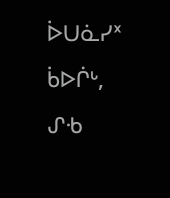ᐆᑌᓈᓯᕽ ᑳᐅᒌᒡ, ᔑᑾ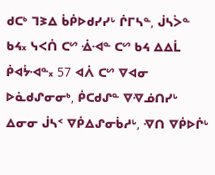ᑯᑕᒃ ᒣᕒᐃ ᑳᑮᐅᑯᓯᓯᒡ ᒌᒥᓴᓐ, ᒎᓴᐴᓐ ᑲᔦ᙮ ᓭᐸᑏ ᑕᔥ ᐐᐗᓐ ᑕᔥ ᑲᔦ ᐃᐃᒫ ᑮᐊᔮᐗᓐ᙮ 57 ᐊᐲ ᑕᔥ ᐁᐊᓂ ᐅᓈᑯᔑᓂᓂᒃ, ᑮᑕᑯᔑᓐ ᐁᐌᓅᑎᓯᒡ ᐃᓂᓂ ᒎᓴᑉ ᐁᑮᐃᔑᓂᑳᓱᒡ, ᐌᑎ ᐁᑮᐅᒌᒡ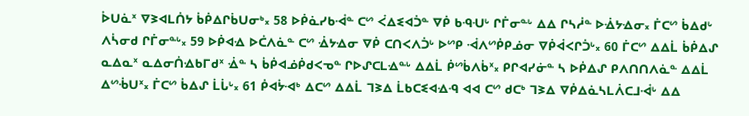ᐆᑌᓈᕽ ᐁᕒᐊᒪᑏᔭ ᑳᑮᐃᒋᑳᑌᓂᒃ᙮ 58 ᐅᑮᓈᓯᑲᐙᓐ ᑕᔥ ᐹᐃᓬᐊᑑᓐ ᐁᑮ ᑲᑴᑗᒡ ᒋᒦᓂᓐᒡ ᐃᐃ ᒋᓴᓲᓐ ᐅᐐᔭᐎᓂ᙮ ᒦᑕᔥ ᑳᐃᑯᒡ ᐱᓵᓂᑯ ᒋᒦᓂᓐᒡ᙮ 59 ᐅᑮᐊᐎ ᐅᑖᐱᓈᓐ ᑕᔥ ᐐᔭᐎᓂ ᐁᑮ ᑕᑎᐸᐱᑑᒡ ᐅᔥᑭ ᐙᐱᔥᑮᑭᓅᓂ ᐁᑮᐋᐸᒋᑑᒡ᙮ 60 ᒦᑕᔥ ᐃᐃᒫ ᑳᑮᐃᔑ ᓇᐃᓇᕽ ᓇᐃᓂᑏᐎᑲᒥᑯᕽ ᐐᓐ ᓴ ᑳᑮᐊᓅᑮᑯᐸᓀᓐ ᒋᐅᔑᑕᒪᐎᓐᒡ ᐃᐃᒫ ᑮᔥᑳᐱᑳᕽ᙮ ᑭᒋᐊᓯᓃᓐ ᓴ ᐅᑮᐃᔑ ᑭᐱᑎᑎᐱᓈᓐ ᐃᐃᒫ ᐃᔥᒀᑌᕽ᙮ ᒦᑕᔥ ᑳᐃᔑ ᒫᒑᒡ᙮ 61 ᑮᐊᔮᐗᒃ ᐃᑕᔥ ᐃᐃᒫ ᒣᕒᐃ ᒫᑲᑕᓬᐊᐎᑴ ᐊᐊ ᑕᔥ ᑯᑕᒃ ᒣᕒᐃ ᐁᑮᐃᓈᓴᒪᐲᑕᒧᐙᒡ ᐃᐃ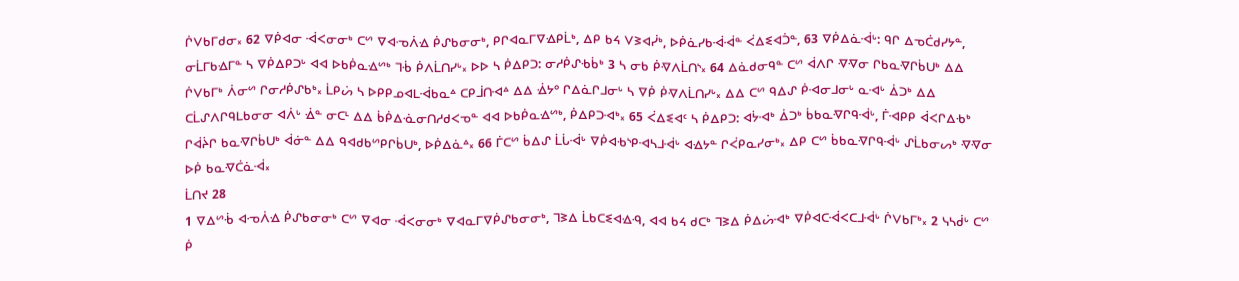ᒌᐯᑲᒥᑯᓂ᙮ 62 ᐁᑮᐊᓂ ᐙᐸᓂᓂᒃ ᑕᔥ ᐁᐊᓉᐲᐎ ᑮᔑᑲᓂᓂᒃ, ᑭᒋᐊᓇᒥᐁᐎᑭᒫᒃ, ᐃᑭ ᑲᔦ ᐯᕒᐊᓰᒃ, ᐅᑮᓈᓯᑲᐙᐙᓐ ᐹᐃᓬᐊᑑᓐ, 63 ᐁᑮᐃᓈᐙᒡ: ᑫᒋ ᐃᓀᑖᑯᓯᔭᓐ, ᓂᒫᒥᑲᐎᒥᓐ ᓴ ᐁᑮᐃᑭᑐᒡ ᐊᐊ ᐅᑲᑮᓇᐎᔥᒃ ᒣᒀ ᑮᐱᒫᑎᓯᒡ᙮ ᐅᐅ ᓴ ᑮᐃᑭᑐ: ᓂᓱᑮᔑᑾᑳᒃ 3 ᓴ ᓂᑲ ᑮᐌᐱᒫᑎᔅ᙮ 64 ᐃᓈᑯᓂᑫᓐ ᑕᔥ ᐋᐱᒋ ᐌᐌᓂ ᒋᑲᓇᐌᒋᑳᑌᒃ ᐃᐃ ᒌᐯᑲᒥᒃ ᐲᓂᔥ ᒋᓂᓱᑮᔑᑲᒃ᙮ ᒫᑭᔖ ᓴ ᐅᑭᑭᓄᐊᒪᐙᑲᓇᐞ ᑕᑭᒨᑎᐗᐞ ᐃᐃ ᐐᔭᐤ ᒋᐃᓈᒋᒧᓂᒡ ᓴ ᐁᑮ ᑮᐌᐱᒫᑎᓯᒡ᙮ ᐃᐃ ᑕᔥ ᑫᐃᔑ ᑮᐗᓂᒧᓂᒡ ᓇᐗᒡ ᐄᑐᒃ ᐃᐃ ᑕᒫᔑᐱᒋᑫᒪᑲᓂᓂ ᐊᐲᒡ ᐐᓐ ᓂᑕᒻ ᐃᐃ ᑳᑮᐃᓍᓂᑎᓱᑯᐸᓀᓐ ᐊᐊ ᐅᑲᑮᓇᐎᔥᒃ, ᑮᐃᑭᑐᐗᒃ᙮ 65 ᐹᐃᓬᐊᑦ ᓴ ᑮᐃᑭᑐ: ᐊᔮᐗᒃ ᐄᑐᒃ ᑳᑲᓇᐌᒋᑫᐙᒡ, ᒦᐗᑭᑭ ᐋᐸᒋᐃᑾᒃ ᒋᐋᔩᒋ ᑲᓇᐌᒋᑳᑌᒃ ᐋᓃᓐ ᐃᐃ ᑫᐊᑯᑲᔥᑭᒋᑳᑌᒃ, ᐅᑮᐃᓈᐞ᙮ 66 ᒦᑕᔥ ᑳᐃᔑ ᒫᒑᐙᒡ ᐁᑮᐊᑾᔅᑭᐗᓴᒧᐙᒡ ᐊᐎᔭᓐ ᒋᐹᑭᓇᓯᓂᒃ᙮ ᐃᑭ ᑕᔥ ᑳᑲᓇᐌᒋᑫᐙᒡ ᔑᒫᑲᓂᔕᒃ ᐌᐌᓂ ᐅᑮ ᑲᓇᐌᑖᓈᐙ᙮
ᒫᑎᔪ 28
1 ᐁᐃᔥᒀ ᐊᓉᐲᐎ ᑮᔑᑲᓂᓂᒃ ᑕᔥ ᐁᐊᓂ ᐙᐸᓂᓂᒃ ᐁᐊᓇᒥᐁᑮᔑᑲᓂᓂᒃ, ᒣᕒᐃ ᒫᑲᑕᓬᐊᐎᑴ, ᐊᐊ ᑲᔦ ᑯᑕᒃ ᒣᕒᐃ ᑮᐃᔖᐗᒃ ᐁᑮᐊᑕᐙᐸᑕᒧᐙᒡ ᒌᐯᑲᒥᒃ᙮ 2 ᓭᓴᑰᒡ ᑕᔥ ᑮ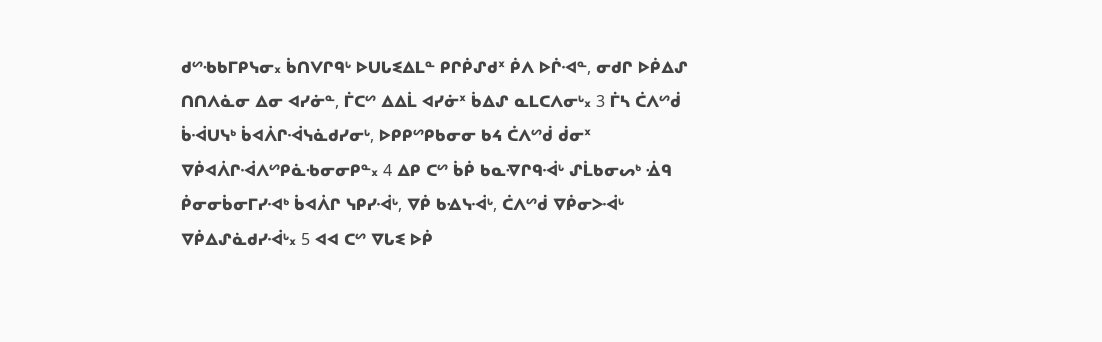ᑯᔥᑾᑲᒥᑭᓭᓂ᙮ ᑳᑎᐯᒋᑫᒡ ᐅᑌᒐᓬᐃᒪᓐ ᑭᒋᑮᔑᑯᕽ ᑮᐱ ᐅᒌᐗᓐ, ᓂᑯᒋ ᐅᑮᐃᔑ ᑎᑎᐱᓈᓂ ᐃᓂ ᐊᓯᓃᓐ, ᒦᑕᔥ ᐃᐃᒫ ᐊᓯᓃᕽ ᑳᐃᔑ ᓇᒪᑕᐱᓂᒡ᙮ 3 ᒦᓴ ᑖᐱᔥᑰ ᑳᐙᑌᓭᒃ ᑳᐊᐲᒋᐙᓭᓈᑯᓯᓂᒡ, ᐅᑭᑭᔥᑭᑲᓂᓂ ᑲᔦ ᑖᐱᔥᑰ ᑰᓂᕽ ᐁᑮᐊᐲᒋᐙᐱᔥᑭᓈᑾᓂᓂᑭᓐ᙮ 4 ᐃᑭ ᑕᔥ ᑳᑮ ᑲᓇᐌᒋᑫᐙᒡ ᔑᒫᑲᓂᔕᒃ ᐐᑫ ᑮᓂᓂᑳᓂᒥᓯᐗᒃ ᑳᐊᐲᒋ ᓭᑭᓯᐙᒡ, ᐁᑮ ᑲᐎᓭᐙᒡ, ᑖᐱᔥᑰ ᐁᑮᓂᐳᐙᒡ ᐁᑮᐃᔑᓈᑯᓯᐙᒡ᙮ 5 ᐊᐊ ᑕᔥ ᐁᒐᓬ ᐅᑮ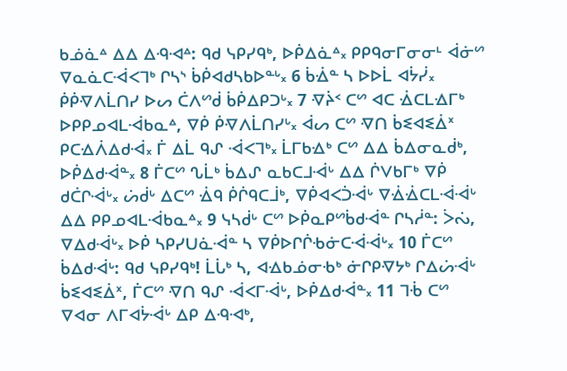ᑲᓅᓈᐞ ᐃᐃ ᐃᑴᐗᐞ: ᑫᑯ ᓭᑭᓯᑫᒃ, ᐅᑮᐃᓈᐞ᙮ ᑭᑭᑫᓂᒥᓂᓂᒻ ᐋᓃᔥ ᐁᓇᓈᑕᐙᐸᒣᒃ ᒋᓴᔅ ᑳᑮᐊᑯᓴᑲᐅᓐᒡ᙮ 6 ᑳᐐᓐ ᓴ ᐅᐅᒫ ᐊᔮᓰ᙮ ᑮᑮᐌᐱᒫᑎᓯ ᐅᔕ ᑖᐱᔥᑰ ᑳᑮᐃᑭᑐᒡ᙮ 7 ᐌᔩᑉ ᑕᔥ ᐊᑕ ᐐᑕᒪᐎᒥᒃ ᐅᑭᑭᓄᐊᒪᐙᑲᓇᐞ, ᐁᑮ ᑮᐌᐱᒫᑎᓯᒡ᙮ ᐋᔕ ᑕᔥ ᐌᑎ ᑳᓬᐊᓬᐄᕽ ᑭᑕᐎᐲᐃᑯᐙ᙮ ᒦ ᐃᒫ ᑫᔑ ᐙᐸᒣᒃ᙮ ᒫᒥᑲᐎᒃ ᑕᔥ ᐃᐃ ᑳᐃᓂᓇᑰᒃ, ᐅᑮᐃᑯᐙᓐ᙮ 8 ᒦᑕᔥ ᔐᒫᒃ ᑳᐃᔑ ᓇᑲᑕᒧᐙᒡ ᐃᐃ ᒌᐯᑲᒥᒃ ᐁᑮ ᑯᑖᒋᐙᒡ᙮ ᔖᑰᒡ ᐃᑕᔥ ᐐᑫ ᑮᒌᑫᑕᒨᒃ, ᐁᑮᐊᐸᑑᐙᒡ ᐁᐐᐐᑕᒪᐙᐙᒡ ᐃᐃ ᑭᑭᓄᐊᒪᐙᑲᓇᐞ᙮ 9 ᓭᓴᑰᒡ ᑕᔥ ᐅᑮᓇᑭᔥᑳᑯᐙᓐ ᒋᓴᓲᓐ: ᐴᔔ, ᐁᐃᑯᐙᒡ᙮ ᐅᑮ ᓴᑭᓯᑌᓈᐙᓐ ᓴ ᐁᑮᐅᒋᒌᑾᓃᑕᐙᐙᒡ᙮ 10 ᒦᑕᔥ ᑳᐃᑯᐙᒡ: ᑫᑯ ᓭᑭᓯᑫᒃ! ᒫᒑᒃ ᓴ, ᐊᐎᑲᓅᓂᑾᒃ ᓃᒋᑭᐌᔭᒃ ᒋᐃᔖᐙᒡ ᑳᓬᐊᓬᐄᕽ, ᒦᑕᔥ ᐌᑎ ᑫᔑ ᐙᐸᒥᐙᒡ, ᐅᑮᐃᑯᐙᓐ᙮ 11 ᒣᒀ ᑕᔥ ᐁᐊᓂ ᐱᒥᐊᔮᐙᒡ ᐃᑭ ᐃᑴᐗᒃ,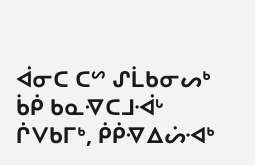ᐋᓂᑕ ᑕᔥ ᔑᒫᑲᓂᔕᒃ ᑳᑮ ᑲᓇᐌᑕᒧᐙᒡ ᒌᐯᑲᒥᒃ, ᑮᑮᐌᐃᔖᐗᒃ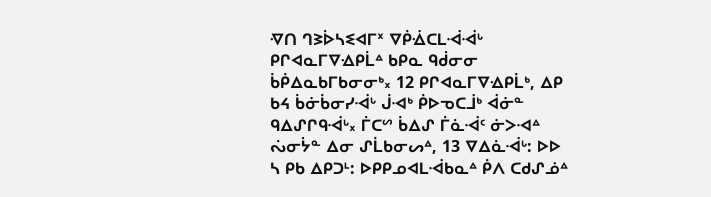ᐌᑎ ᒉᕒᐆᓴᓬᐊᒥᕽ ᐁᑮᐐᑕᒪᐙᐙᒡ ᑭᒋᐊᓇᒥᐁᐎᑭᒫᐞ ᑲᑭᓇ ᑫᑰᓂᓂ ᑳᑮᐃᓇᑲᒥᑲᓂᓂᒃ᙮ 12 ᑭᒋᐊᓇᒥᐁᐎᑭᒫᒃ, ᐃᑭ ᑲᔦ ᑳᓃᑳᓂᓯᐙᒡ ᒎᐗᒃ ᑮᐅᓀᑕᒨᒃ ᐋᓃᓐ ᑫᐃᔑᒋᑫᐙᒡ᙮ ᒦᑕᔥ ᑳᐃᔑ ᒦᓈᐙᑦ ᓃᐳᐗᐞ ᔔᓂᔮᓐ ᐃᓂ ᔑᒫᑲᓂᔕᐞ, 13 ᐁᐃᓈᐙᒡ: ᐅᐅ ᓴ ᑭᑲ ᐃᑭᑐᒻ: ᐅᑭᑭᓄᐊᒪᐙᑲᓇᐞ ᑮᐱ ᑕᑯᔑᓅᐞ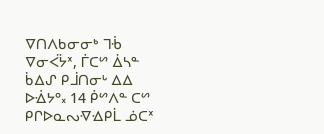ᐁᑎᐱᑲᓂᓂᒃ ᒣᒀ ᐁᓂᐹᔮᕽ, ᒦᑕᔥ ᐄᓴᓐ ᑳᐃᔑ ᑭᒨᑎᓂᒡ ᐃᐃ ᐅᐐᔭᐤ᙮ 14 ᑮᔥᐱᓐ ᑕᔥ ᑭᒋᐅᓇᔓᐌᐎᑭᒫ ᓅᑕᕽ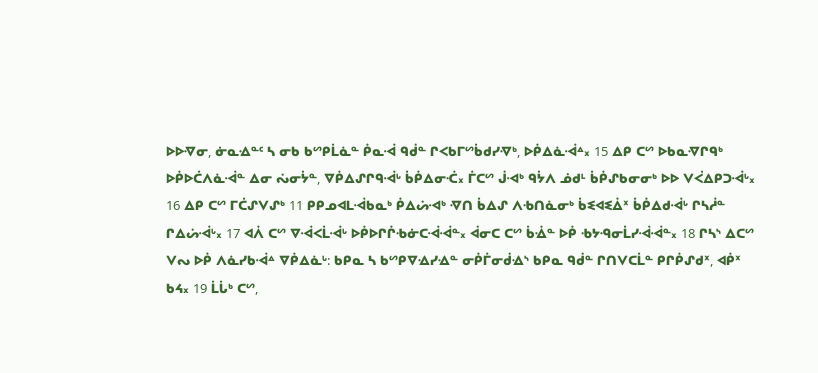ᐅᐅᐌᓂ, ᓃᓇᐎᓐᑦ ᓴ ᓂᑲ ᑲᔥᑭᒫᓈᓐ ᑮᓇᐙ ᑫᑰᓐ ᒋᐸᑲᒥᔥᑳᑯᓯᐌᒃ, ᐅᑮᐃᓈᐙᐞ᙮ 15 ᐃᑭ ᑕᔥ ᐅᑲᓇᐌᒋᑫᒃ ᐅᑮᐅᑖᐱᓈᐙᓐ ᐃᓂ ᔔᓂᔮᓐ, ᐁᑮᐃᔑᒋᑫᐙᒡ ᑳᑮᐃᓂᑣ᙮ ᒦᑕᔥ ᒎᐗᒃ ᑫᔮᐱ ᓅᑯᒻ ᑳᑮᔑᑲᓂᓂᒃ ᐅᐅ ᐯᐹᐃᑭᑐᐙᒡ᙮ 16 ᐃᑭ ᑕᔥ ᒥᑖᔑᐯᔑᒃ 11 ᑭᑭᓄᐊᒪᐙᑲᓇᒃ ᑮᐃᔖᐗᒃ ᐌᑎ ᑳᐃᔑ ᐱᑾᑎᓈᓂᒃ ᑳᓬᐊᓬᐄᕽ ᑳᑮᐃᑯᐙᒡ ᒋᓴᓲᓐ ᒋᐃᔖᐙᒡ᙮ 17 ᐊᐲ ᑕᔥ ᐁᐙᐸᒫᐙᒡ ᐅᑮᐅᒋᒌᑾᓃᑕᐙᐙᓐ᙮ ᐋᓂᑕ ᑕᔥ ᑳᐐᓐ ᐅᑮ ᑾᔭᑴᓂᒫᓯᐙᐙᓐ᙮ 18 ᒋᓴᔅ ᐃᑕᔥ ᐯᔓ ᐅᑮ ᐱᓈᓯᑲᐙᐞ ᐁᑮᐃᓈᒡ: ᑲᑭᓇ ᓴ ᑲᔥᑭᐁᐎᓯᐎᓐ ᓂᑮᒦᓂᑰᐎᔅ ᑲᑭᓇ ᑫᑰᓐ ᒋᑎᐯᑕᒫᓐ ᑭᒋᑮᔑᑯᕽ, ᐊᑮᕽ ᑲᔦ᙮ 19 ᒫᒑᒃ ᑕᔥ,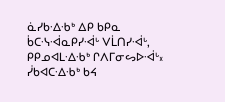ᓈᓯᑲᐎᑾᒃ ᐃᑭ ᑲᑭᓇ ᑳᑕᓶᐙᓇᑭᓯᐙᒡ ᐯᒫᑎᓯᐙᒡ, ᑭᑭᓄᐊᒪᐎᑾᒃ ᒋᐱᒥᓂᔕᐅᐙᒡ᙮ ᓰᑲᐊᑕᐎᑾᒃ ᑲᔦ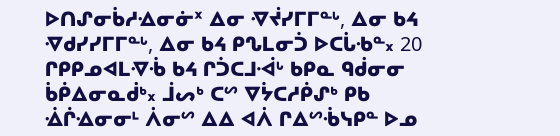ᐅᑎᔑᓂᑳᓱᐎᓂᓃᕽ ᐃᓂ ᐌᔫᓯᒥᒥᓐᒡ, ᐃᓂ ᑲᔦ ᐌᑯᓯᓯᒥᒥᓐᒡ, ᐃᓂ ᑲᔦ ᑭᔐᒪᓂᑑ ᐅᑕᒑᑾᓐ᙮ 20 ᒋᑭᑭᓄᐊᒪᐌᒀ ᑲᔦ ᒋᑑᑕᒧᐙᒡ ᑲᑭᓇ ᑫᑰᓂᓂ ᑳᑮᐃᓂᓇᑰᒃ᙮ ᒨᔕᒃ ᑕᔥ ᐁᔮᑕᓱᑮᔑᒃ ᑭᑲ ᐐᒌᐎᓂᓂᒻ ᐲᓂᔥ ᐃᐃ ᐊᐲ ᒋᐃᔥᒀᓭᑭᓐ ᐅᓄ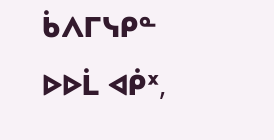ᑳᐱᒥᓭᑭᓐ ᐅᐅᒫ ᐊᑮᕽ,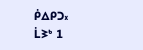ᑮᐃᑭᑐ᙮
ᒫᕒᒃ 1